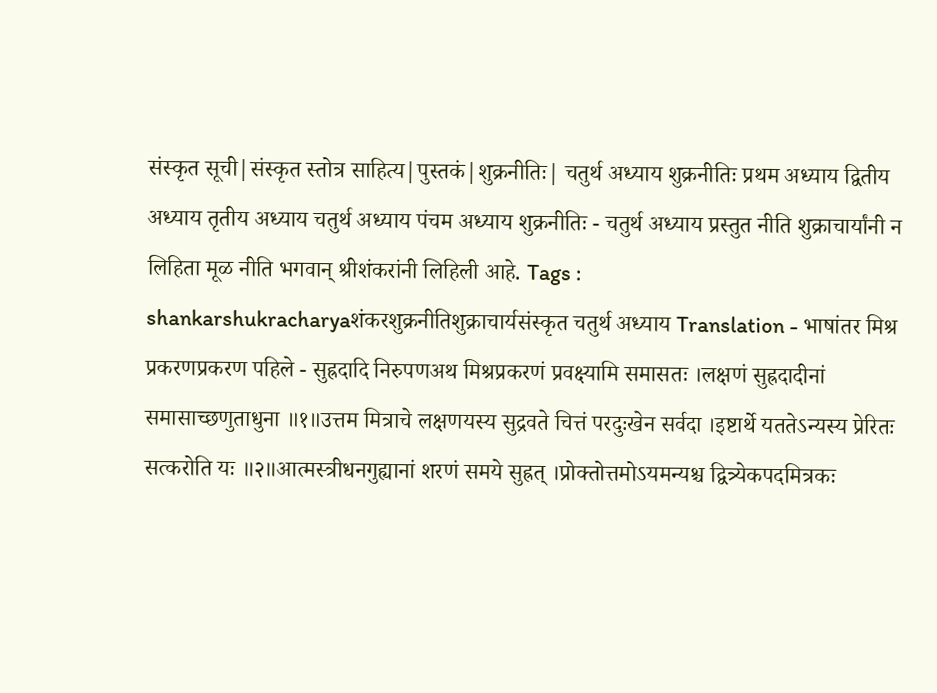संस्कृत सूची|संस्कृत स्तोत्र साहित्य|पुस्तकं|शुक्रनीतिः| चतुर्थ अध्याय शुक्रनीतिः प्रथम अध्याय द्वितीय अध्याय तृतीय अध्याय चतुर्थ अध्याय पंचम अध्याय शुक्रनीतिः - चतुर्थ अध्याय प्रस्तुत नीति शुक्राचार्यांनी न लिहिता मूळ नीति भगवान् श्रीशंकरांनी लिहिली आहे. Tags : shankarshukracharyaशंकरशुक्रनीतिशुक्राचार्यसंस्कृत चतुर्थ अध्याय Translation - भाषांतर मिश्र प्रकरणप्रकरण पहिले - सुह्रदादि निरुपणअथ मिश्रप्रकरणं प्रवक्ष्यामि समासतः ।लक्षणं सुह्रदादीनां समासाच्छणुताधुना ॥१॥उत्तम मित्राचे लक्षणयस्य सुद्रवते चित्तं परदुःखेन सर्वदा ।इष्टार्थे यततेऽन्यस्य प्रेरितः सत्करोति यः ॥२॥आत्मस्त्रीधनगुह्यानां शरणं समये सुह्रत् ।प्रोक्तोत्तमोऽयमन्यश्च द्वित्र्येकपदमित्रकः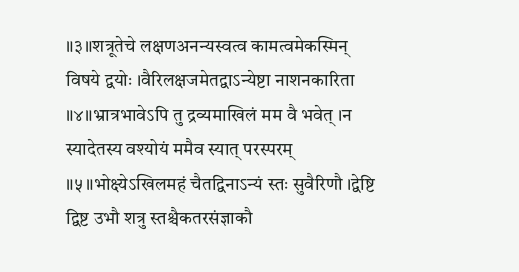॥३॥शत्रूतेचे लक्षणअनन्यस्वत्व कामत्वमेकस्मिन् विषये द्वयोः ।वैरिलक्षजमेतद्वाऽन्येष्टा नाशनकारिता ॥४॥भ्रात्रभावेऽपि तु द्रव्यमाखिलं मम वै भवेत् ।न स्यादेतस्य वश्योयं ममैव स्यात् परस्परम् ॥५॥भोक्ष्येऽखिलमहं चैतद्विनाऽन्यं स्तः सुवैरिणौ ।द्वेष्टि द्विष्ट उभौ शत्रु स्तश्चैकतरसंज्ञाकौ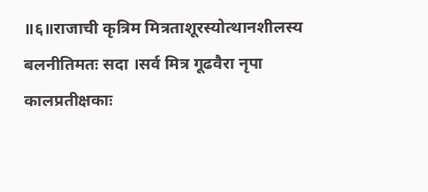॥६॥राजाची कृत्रिम मित्रताशूरस्योत्थानशीलस्य बलनीतिमतः सदा ।सर्व मित्र गूढवैरा नृपा कालप्रतीक्षकाः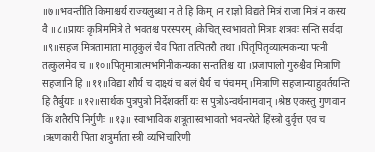॥७॥भवन्तीति किमाश्चर्य राज्यलुब्धा न ते हि किम् ।न राज्ञो विद्यते मित्रं राजा मित्रं न कस्य वै ॥८॥प्रायः कृत्रिममित्रे ते भवतश्च परस्परम् ।केचित् स्वभावतो मित्राः शत्रवः सन्ति सर्वदा ॥९॥सहज मित्रतामाता मातृकुलं चैव पिता तत्पितरौ तथा ।पितृपितृव्यात्मकन्या पत्नी तत्कुलमेव च ॥१०॥पितृमात्रात्मभगिनीकन्यका सन्ततिश्च या ।प्रजापालो गुरुश्चैव मित्राणि सहजानि हि ॥११॥विद्या शौर्य च दाक्ष्यं च बलं धैर्य च पंचमम् ।मित्राणि सहजान्याहुवर्तयन्ति हि तैर्बुयाः ॥१२॥सार्थक पुत्रपुत्रो निर्देशर्क्ती यः स पुत्रोऽन्वर्थनामवान् ।श्रेष्ठ एकस्तु गुणवान किं शतैरपि निर्गुणैः ॥१३॥ स्वाभाविक शत्रूतास्वभावतो भवन्त्येते हिंस्त्रो दुर्वृत्त एव च ।ऋणकारी पिता शत्रुर्माता स्त्री व्यभिचारिणी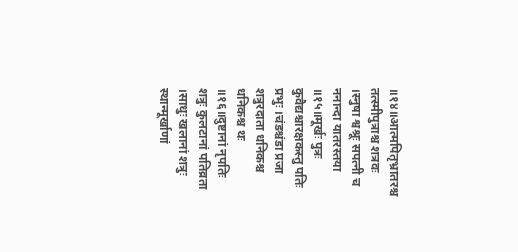॥१४॥आत्मपितृभ्रातरश्च तत्स्मीपुत्राश्च शत्रवः ।स्नुषा श्वश्रूः सपत्नी च ननान्दा यातरस्तया ॥१५॥मूर्खः पुत्रः कुवैद्यश्चारक्षकस्तु पतिः प्रभुः ।चंडश्चंडा प्रजा शत्रुरदाता धनिकश्च धनिकश्च थः ॥१६॥दुष्टानां नृपतिः शत्रुः कुलटानां पतिव्रता ।साधुः खलानां शत्रुः स्थान्मूर्खाणां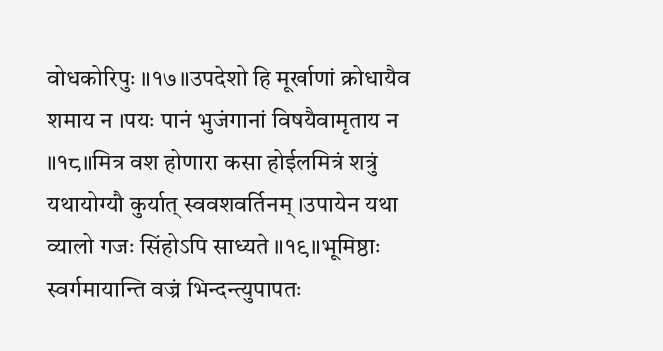वोधकोरिपुः ॥१७॥उपदेशो हि मूर्खाणां क्रोधायैव शमाय न ।पयः पानं भुजंगानां विषयैवामृताय न ॥१८॥मित्र वश होणारा कसा होईलमित्रं शत्रुं यथायोग्यौ कुर्यात् स्ववशवर्तिनम् ।उपायेन यथा व्यालो गजः सिंहोऽपि साध्यते ॥१९॥भूमिष्ठाः स्वर्गमायान्ति वज्रं भिन्दन्त्युपापतः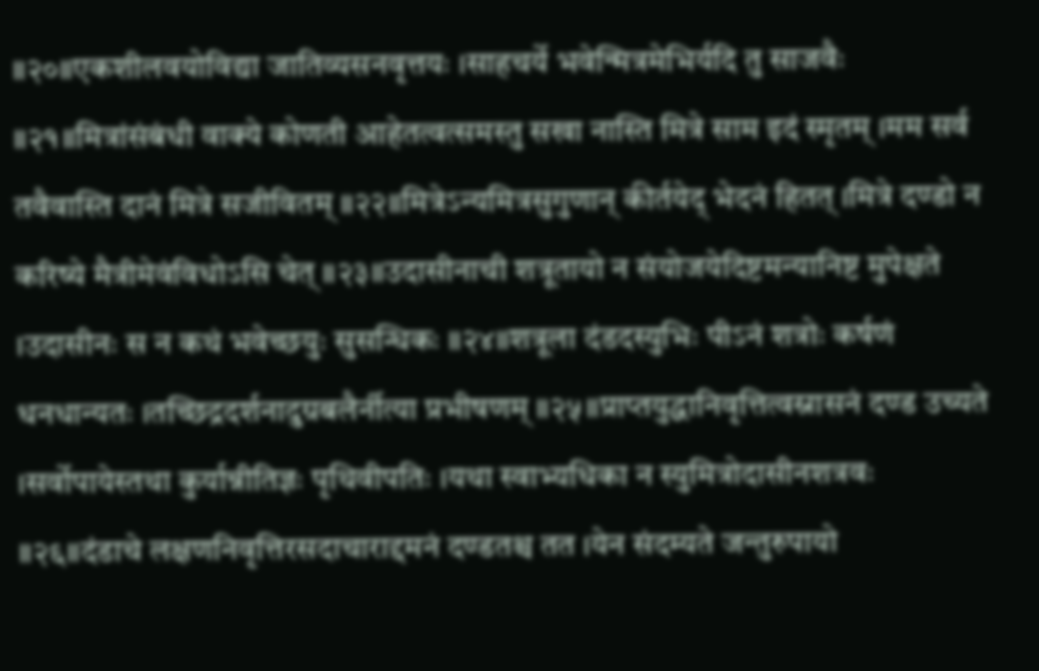॥२०॥एकशीलवयोविद्या जातिव्यसनवृत्तयः ।साहचर्ये भवेन्मित्रमेभिर्यदि तु साजवैः ॥२१॥मित्रांसंबंधी वाक्ये कोणती आहेतत्वत्समस्तु सखा नास्ति मित्रे साम इदं स्मृतम् ।मम सर्व तवैवास्ति दानं मित्रे सजीवितम् ॥२२॥मित्रेऽन्यमित्रसुगुणान् कीर्तयेद् भेदनं हितत् ।मित्रे दण्डो न करिष्ये मैत्रीमेवंविधोऽसि चेत् ॥२३॥उदासीनाची शत्रूतायो न संयोजयेदिष्टमन्यानिष्ट मुपेक्षते ।उदासीनः स न कथं भवेच्छयुः सुसन्धिकः ॥२४॥शत्रूला दंडदस्युभिः पीऽनं शत्रोः कर्षणं धनधान्यतः ।तच्छिद्रदर्शनादुग्रबलैर्नीत्या प्रभीषणम् ॥२५॥प्राप्तयुद्धानिवृत्तित्वस्नासनं दण्ड उच्यते ।सर्वोपायेस्तथा कुर्यान्नीतिज्ञः पृथिवीपतिः ।यथा स्वाभ्यधिका न स्युमित्रोदासीनशत्रवः ॥२६॥दंडाचे लक्षणनिवृत्तिरसदाचाराद्दमनं दण्डतश्च तत ।येन संदम्यते जन्तुरुपायो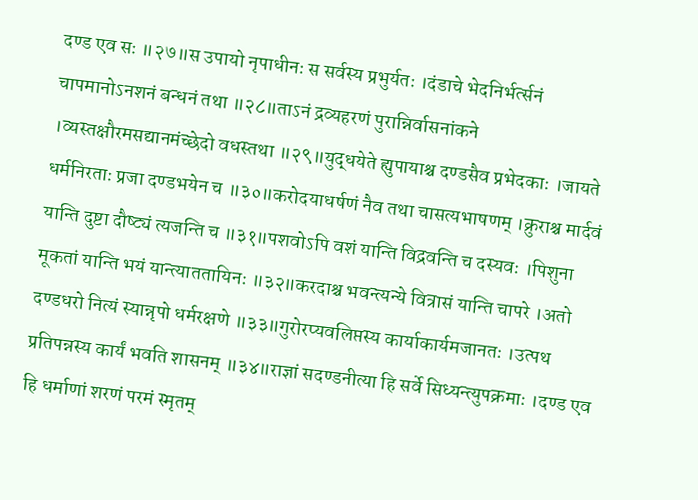दण्ड एव सः ॥२७॥स उपायो नृपाधीनः स सर्वस्य प्रभुर्यतः ।दंडाचे भेदनिर्भर्त्सनं चापमानोऽनशनं बन्धनं तथा ॥२८॥ताऽनं द्रव्यहरणं पुरान्निर्वासनांकने ।व्यस्तक्षौरमसद्यानमंच्छेदो वधस्तथा ॥२९॥युद्धयेते ह्युपायाश्च दण्डसैव प्रभेदकाः ।जायते धर्मनिरताः प्रजा दण्डभयेन च ॥३०॥करोदयाधर्षणं नैव तथा चासत्यभाषणम् ।क्रुराश्च मार्दवं यान्ति दुष्टा दौष्ट्यं त्यजन्ति च ॥३१॥पशवोऽपि वशं यान्ति विद्रवन्ति च दस्यवः ।पिशुना मूकतां यान्ति भयं यान्त्याततायिनः ॥३२॥करदाश्च भवन्त्यन्ये वित्रासं यान्ति चापरे ।अतो दण्डधरो नित्यं स्यान्नृपो धर्मरक्षणे ॥३३॥गुरोरप्यवलिप्तस्य कार्याकार्यमजानतः ।उत्पथ प्रतिपन्नस्य कार्यं भवति शासनम् ॥३४॥राज्ञां सदण्डनीत्या हि सर्वे सिध्यन्त्युपक्रमाः ।दण्ड एव हि धर्माणां शरणं परमं स्मृतम्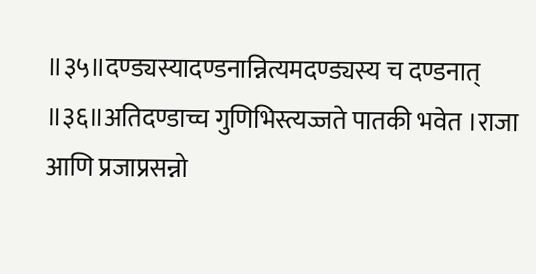॥३५॥दण्ड्यस्यादण्डनान्नित्यमदण्ड्यस्य च दण्डनात् ॥३६॥अतिदण्डाच्च गुणिभिस्त्यज्जते पातकी भवेत ।राजा आणि प्रजाप्रसन्नो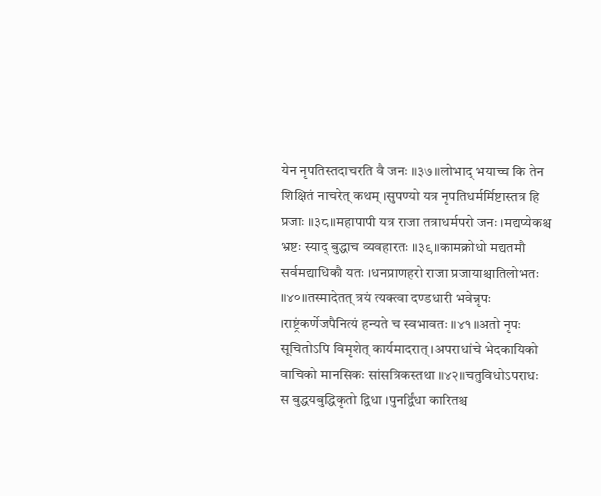येन नृपतिस्तदाचरति वै जनः ॥३७॥लोभाद् भयाच्च कि तेन शिक्षितं नाचरेत् कथम् ।सुपण्यो यत्र नृपतिधर्मर्मिष्टास्तत्र हि प्रजाः ॥३८॥महापापी यत्र राजा तत्राधर्मपरो जनः ।मद्यप्येकश्च भ्रष्टः स्याद् बुद्धाच व्यवहारतः ॥३९॥कामक्रोधो मद्यतमौ सर्वमद्याधिकौ यतः ।धनप्राणहरो राजा प्रजायाश्चातिलोभतः ॥४०॥तस्मादेतत् त्रयं त्यक्त्वा दण्डधारी भवेन्नृपः ।राष्ट्रंकर्णेजपैनित्यं हन्यते च स्वभावतः ॥४१॥अतो नृपः सूचितोऽपि विमृशेत् कार्यमादरात् ।अपराधांचे भेदकायिको वाचिको मानसिकः सांसत्रिकस्तथा ॥४२॥चतुविधोऽपराधः स बुद्धयबुद्धिकृतो द्विधा ।पुनर्द्विंधा कारितश्च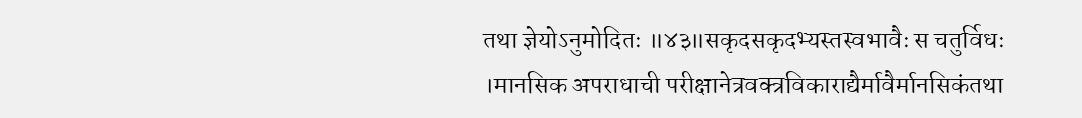तथा ज्ञेयोऽनुमोदितः ॥४३॥सकृदसकृदभ्यस्तस्वभावैः स चतुर्विधः ।मानसिक अपराधाची परीक्षानेत्रवक्त्रविकाराद्यैर्मावैर्मानसिकंतथा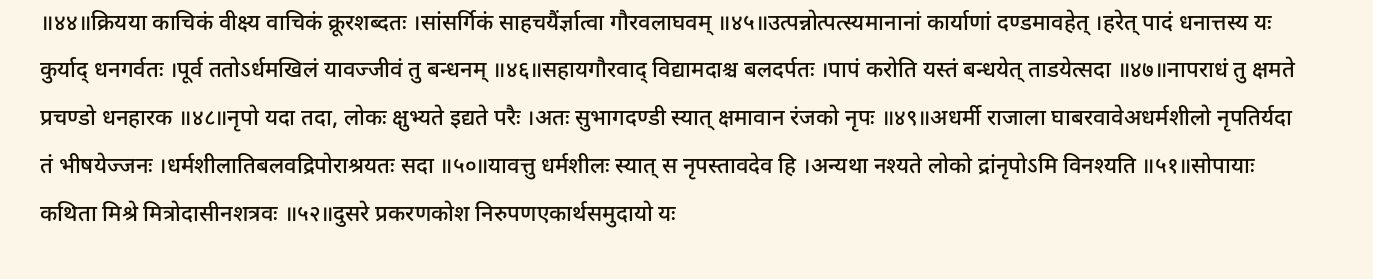॥४४॥क्रियया काचिकं वीक्ष्य वाचिकं क्रूरशब्दतः ।सांसर्गिकं साहचयैंर्ज्ञात्वा गौरवलाघवम् ॥४५॥उत्पन्नोत्पत्स्यमानानां कार्याणां दण्डमावहेत् ।हरेत् पादं धनात्तस्य यः कुर्याद् धनगर्वतः ।पूर्व ततोऽर्धमखिलं यावज्जीवं तु बन्धनम् ॥४६॥सहायगौरवाद् विद्यामदाश्च बलदर्पतः ।पापं करोति यस्तं बन्धयेत् ताडयेत्सदा ॥४७॥नापराधं तु क्षमते प्रचण्डो धनहारक ॥४८॥नृपो यदा तदा, लोकः क्षुभ्यते इद्यते परैः ।अतः सुभागदण्डी स्यात् क्षमावान रंजको नृपः ॥४९॥अधर्मी राजाला घाबरवावेअधर्मशीलो नृपतिर्यदा तं भीषयेज्जनः ।धर्मशीलातिबलवद्रिपोराश्रयतः सदा ॥५०॥यावत्तु धर्मशीलः स्यात् स नृपस्तावदेव हि ।अन्यथा नश्यते लोको द्रांनृपोऽमि विनश्यति ॥५१॥सोपायाः कथिता मिश्रे मित्रोदासीनशत्रवः ॥५२॥दुसरे प्रकरणकोश निरुपणएकार्थसमुदायो यः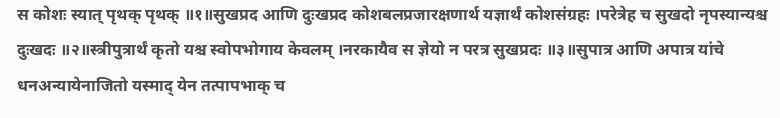स कोशः स्यात् पृथक् पृथक् ॥१॥सुखप्रद आणि दुःखप्रद कोशबलप्रजारक्षणार्थ यज्ञार्थं कोशसंग्रहः ।परेत्रेह च सुखदो नृपस्यान्यश्च दुःखदः ॥२॥स्त्रीपुत्रार्थं कृतो यश्च स्वोपभोगाय केवलम् ।नरकायैव स ज्ञेयो न परत्र सुखप्रदः ॥३॥सुपात्र आणि अपात्र यांचे धनअन्यायेनाजितो यस्माद् येन तत्पापभाक् च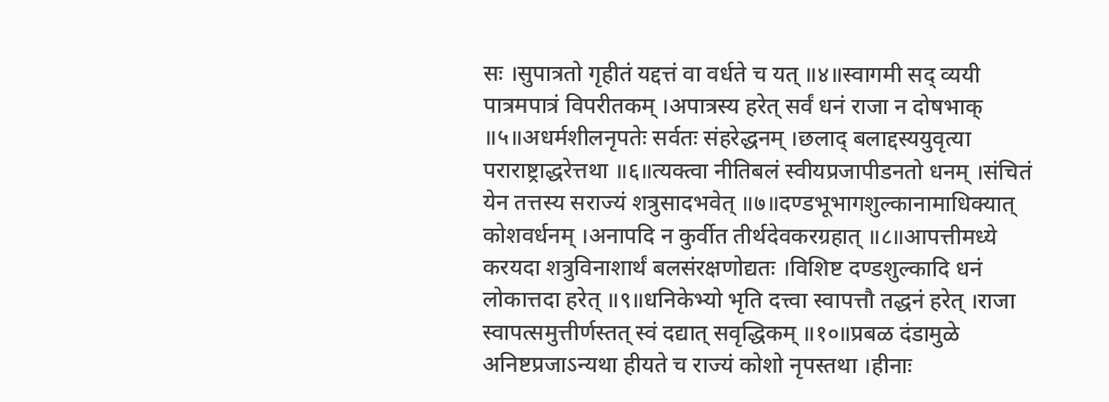सः ।सुपात्रतो गृहीतं यद्दत्तं वा वर्धते च यत् ॥४॥स्वागमी सद् व्ययी पात्रमपात्रं विपरीतकम् ।अपात्रस्य हरेत् सर्वं धनं राजा न दोषभाक् ॥५॥अधर्मशीलनृपतेः सर्वतः संहरेद्धनम् ।छलाद् बलाद्दस्ययुवृत्या पराराष्ट्राद्धरेत्तथा ॥६॥त्यक्त्वा नीतिबलं स्वीयप्रजापीडनतो धनम् ।संचितं येन तत्तस्य सराज्यं शत्रुसादभवेत् ॥७॥दण्डभूभागशुल्कानामाधिक्यात् कोशवर्धनम् ।अनापदि न कुर्वीत तीर्थदेवकरग्रहात् ॥८॥आपत्तीमध्ये करयदा शत्रुविनाशार्थं बलसंरक्षणोद्यतः ।विशिष्ट दण्डशुल्कादि धनं लोकात्तदा हरेत् ॥९॥धनिकेभ्यो भृति दत्त्वा स्वापत्तौ तद्धनं हरेत् ।राजा स्वापत्समुत्तीर्णस्तत् स्वं दद्यात् सवृद्धिकम् ॥१०॥प्रबळ दंडामुळे अनिष्टप्रजाऽन्यथा हीयते च राज्यं कोशो नृपस्तथा ।हीनाः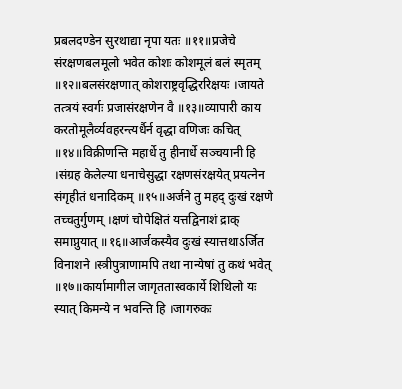प्रबलदण्डेन सुरथाद्या नृपा यतः ॥११॥प्रजेचे संरक्षणबलमूलो भवेत कोशः कोशमूलं बलं स्मृतम् ॥१२॥बलसंरक्षणात् कोशराष्ट्रवृद्धिररिक्षयः ।जायते तत्त्रयं स्वर्गः प्रजासंरक्षणेन वै ॥१३॥व्यापारी काय करतोमूलैर्व्यवहरन्त्यर्धैर्न वृद्धा वणिजः कचित् ॥१४॥विक्रीणन्ति महार्धे तु हीनार्धे सञ्चयानी हि ।संग्रह केलेल्या धनाचेसुद्धा रक्षणसंरक्षयेत् प्रयत्नेन संगृहीतं धनादिकम् ॥१५॥अर्जने तु महद् दुःखं रक्षणे तच्चतुर्गुणम् ।क्षणं चोपेक्षितं यत्तद्विनाशं द्राक् समाप्नुयात् ॥१६॥आर्जकस्यैव दुःखं स्यात्तथाऽर्जित विनाशने ।स्त्रीपुत्राणामपि तथा नान्येषां तु कथं भवेत् ॥१७॥कार्यामागील जागृततास्वकार्ये शिथिलो यः स्यात् किमन्ये न भवन्ति हि ।जागरुकः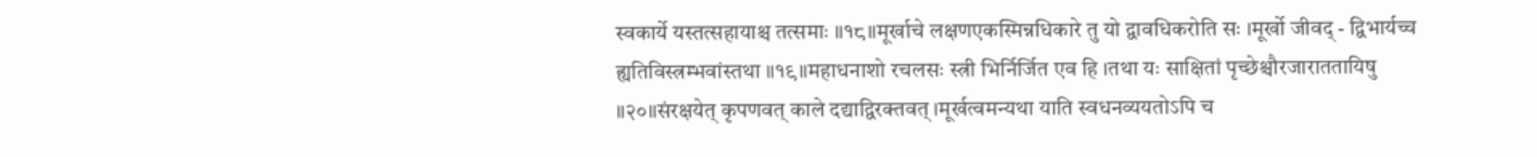स्वकार्ये यस्तत्सहायाश्च तत्समाः ॥१८॥मूर्खाचे लक्षणएकस्मिन्नधिकारे तु यो द्वावधिकरोति सः ।मूर्खो जीवद् - द्विभार्यच्च ह्यतिविस्त्रम्भवांस्तथा ॥१९॥महाधनाशो रचलसः स्त्री भिर्निर्जित एव हि ।तथा यः साक्षितां पृच्छेश्चौरजाराततायिषु ॥२०॥संरक्षयेत् कृपणवत् काले दद्याद्विरक्तवत् ।मूर्खत्वमन्यथा याति स्वधनव्ययतोऽपि च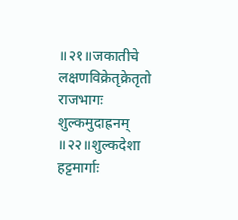॥२१॥जकातीचे लक्षणविक्रेतृक्रेतृतो राजभागः शुल्कमुदाह्रनम् ॥२२॥शुल्कदेशा हट्टमार्गाः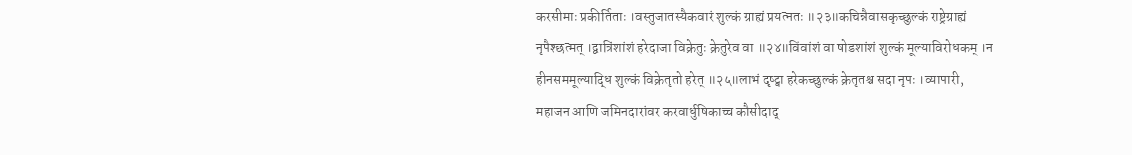करसीमाः प्रकीर्तिताः ।वस्तुजातस्यैकवारं शुल्कं ग्राह्यं प्रयत्नतः ॥२३॥कचिन्नैवासकृच्छुल्कं राष्ट्रेग्राह्यं नृपैश्छत्मत् ।द्वात्रिंशांशं हरेदाजा विक्रेतुः क्रेतुरेव वा ॥२४॥विंवांशं वा षोडशांशं शुल्कं मूल्याविरोधकम् ।न हीनसममूल्याद्धि शुल्कं विक्रेतृतो हरेत् ॥२५॥लाभं दृष्ट्वा हरेकच्छुल्कं क्रेतृतश्च सदा नृपः ।व्यापारी, महाजन आणि जमिनदारांवर करवार्धुषिकाच्च कौसीदाद्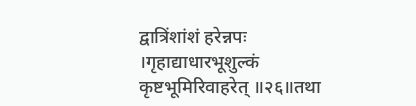द्वात्रिंशांशं हरेन्नपः ।गृहाद्याधारभूशुल्कं कृष्टभूमिरिवाहरेत् ॥२६॥तथा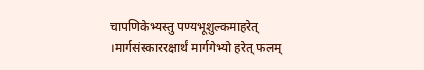चापणिकेभ्यस्तु पण्यभूशुल्कमाहरेत् ।मार्गसंस्काररक्षार्थं मार्गगेभ्यो हरेत् फलम्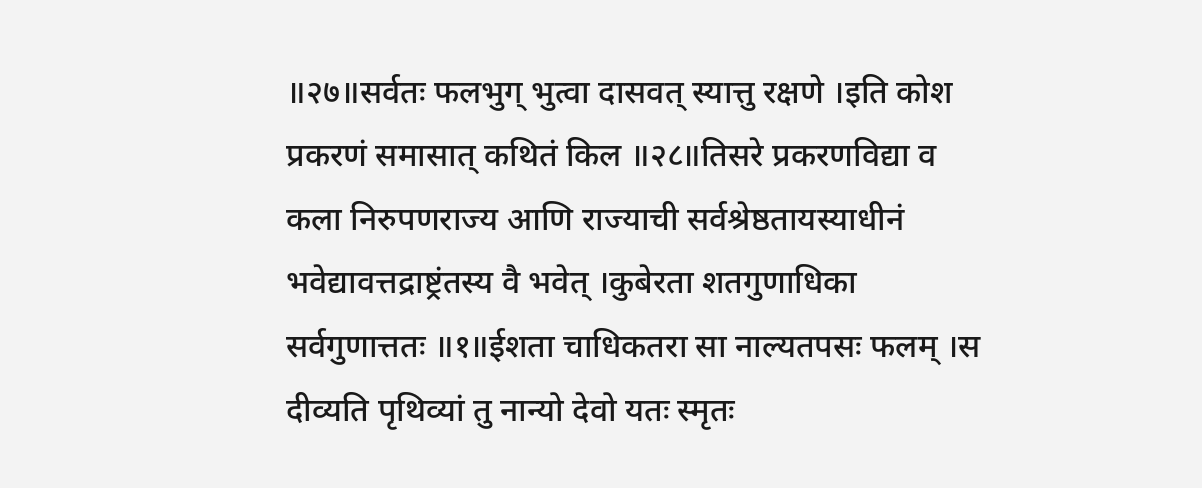॥२७॥सर्वतः फलभुग् भुत्वा दासवत् स्यात्तु रक्षणे ।इति कोश प्रकरणं समासात् कथितं किल ॥२८॥तिसरे प्रकरणविद्या व कला निरुपणराज्य आणि राज्याची सर्वश्रेष्ठतायस्याधीनं भवेद्यावत्तद्राष्ट्रंतस्य वै भवेत् ।कुबेरता शतगुणाधिका सर्वगुणात्ततः ॥१॥ईशता चाधिकतरा सा नाल्यतपसः फलम् ।स दीव्यति पृथिव्यां तु नान्यो देवो यतः स्मृतः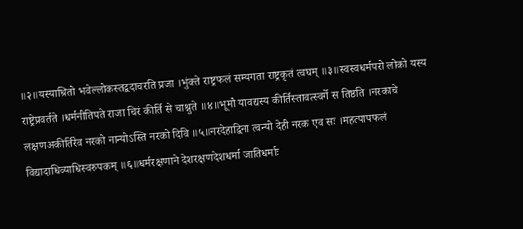॥२॥यस्याश्रितो भवेल्लोकस्तद्वदाचरति प्रजा ।भुंक्ते राष्ट्रफलं सम्यगता राष्ट्रकृतं त्वघम् ॥३॥स्वस्वधर्मपरो लोको यस्य राष्ट्रेप्रवर्तते ।धर्मनीतिपते राजा चिरं कीर्ति से चाश्नुते ॥४॥भूमौ यावद्यस्य कीर्तिस्तावत्स्वर्गे स तिष्ठति ।नरकाचे लक्षणअकीर्तिरेव नरको नान्योऽस्ति नरको दिवि ॥५॥नरदेहाद्विना त्वन्यो देही नरक एव सः ।महत्पापफलं विद्यादाधिव्याधिस्वरुपकम् ॥६॥धर्मरक्षणाने देशरक्षणदेशधर्मा जातिधर्माः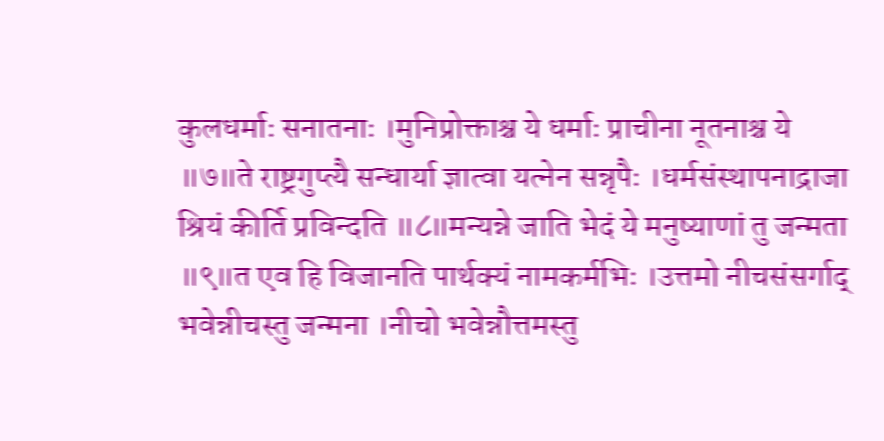कुलधर्माः सनातनाः ।मुनिप्रोक्ताश्च ये धर्माः प्राचीना नूतनाश्च ये ॥७॥ते राष्ट्रगुप्त्यै सन्धार्या ज्ञात्वा यत्नेन सन्नृपैः ।धर्मसंस्थापनाद्राजा श्रियं कीर्ति प्रविन्दति ॥८॥मन्यन्ने जाति भेदं ये मनुष्याणां तु जन्मता ॥९॥त एव हि विजानति पार्थक्यं नामकर्मभिः ।उत्तमो नीचसंसर्गाद् भवेन्नीचस्तु जन्मना ।नीचो भवेन्नौत्तमस्तु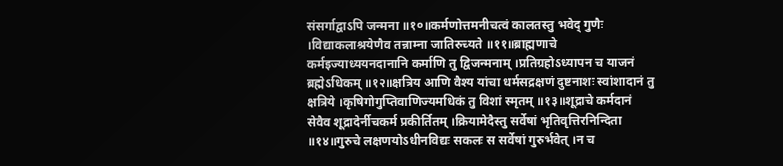संसर्गाद्वाऽपि जन्मना ॥१०॥कर्मणोत्तमनीचत्वं कालतस्तु भवेद् गुणैः ।विद्याकलाश्रयेणैव तन्नाम्ना जातिरुच्यते ॥११॥ब्राह्मणाचे कर्मइज्याध्ययनदानानि कर्माणि तु द्विजन्मनाम् ।प्रतिग्रहोऽध्यापन च याजनं ब्रह्मेऽधिकम् ॥१२॥क्षत्रिय आणि वैश्य यांचा धर्मसद्रक्षणं दुष्टनाशः स्वांशादानं तु क्षत्रिये ।कृषिगोगुप्तिवाणिज्यमधिकं तु विशां स्मृतम् ॥१३॥शूद्राचे कर्मदानं सेवैव शूद्रादेर्नीचकर्म प्रकीर्तितम् ।क्रियामेदैस्तु सर्वेषां भृतिवृत्तिरनिन्दिता ॥१४॥गुरुचे लक्षणयोऽधीनविद्यः सकलः स सर्वेषां गुरुर्भवेत् ।न च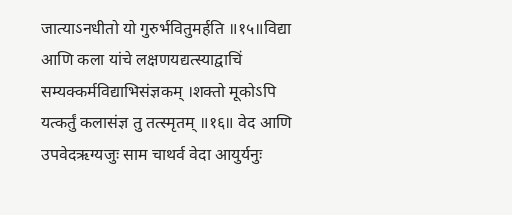जात्याऽनधीतो यो गुरुर्भवितुमर्हति ॥१५॥विद्या आणि कला यांचे लक्षणयद्यत्स्याद्वाचिं सम्यक्कर्मविद्याभिसंज्ञकम् ।शक्तो मूकोऽपि यत्कर्तुं कलासंज्ञ तु तत्स्मृतम् ॥१६॥ वेद आणि उपवेदऋग्यजुः साम चाथर्व वेदा आयुर्यनुः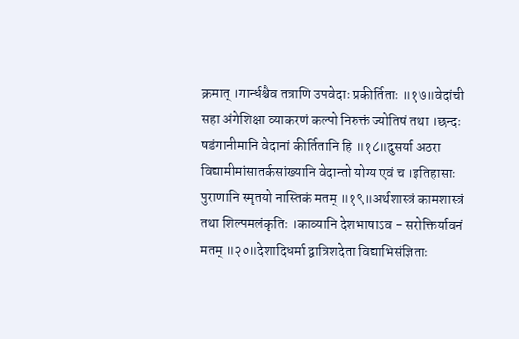क्रमात् ।गार्न्धश्चैव तत्राणि उपवेदाः प्रकीर्तिताः ॥१७॥वेदांची सहा अंगेशिक्षा व्याकरणं कल्पो निरुक्तं ज्योतिषं तथा ।छन्दः षडंगानीमानि वेदानां कीर्तितानि हि ॥१८॥दुसर्या अठरा विद्यामीमांसातर्कसांख्यानि वेदान्तो योग्य एवं च ।इतिहासाः पुराणानि स्मृतयो नास्तिकं मतम् ॥१९॥अर्थशास्त्रं कामशास्त्रं तथा शिल्पमलंकृतिः ।काव्यानि देशभाषाऽव - सरोक्तिर्यावनं मतम् ॥२०॥देशादिधर्मा द्वात्रिशदेता विद्याभिसंज्ञिताः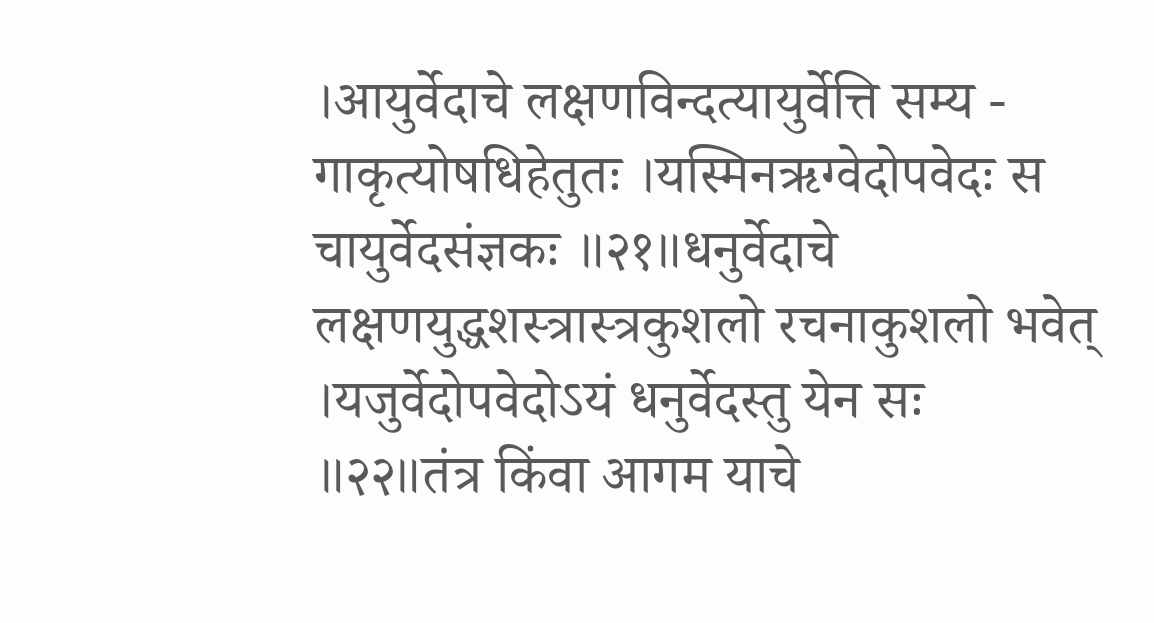।आयुर्वेदाचे लक्षणविन्दत्यायुर्वेत्ति सम्य - गाकृत्योषधिहेतुतः ।यस्मिनऋग्वेदोपवेदः स चायुर्वेदसंज्ञकः ॥२१॥धनुर्वेदाचे लक्षणयुद्धशस्त्रास्त्रकुशलो रचनाकुशलो भवेत् ।यजुर्वेदोपवेदोऽयं धनुर्वेदस्तु येन सः ॥२२॥तंत्र किंवा आगम याचे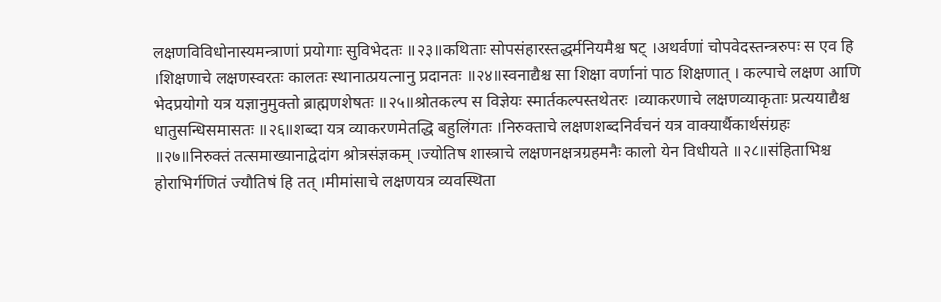लक्षणविविधोनास्यमन्त्राणां प्रयोगाः सुविभेदतः ॥२३॥कथिताः सोपसंहारस्तद्धर्मनियमैश्च षट् ।अथर्वणां चोपवेदस्तन्त्ररुपः स एव हि ।शिक्षणाचे लक्षणस्वरतः कालतः स्थानात्प्रयत्नानु प्रदानतः ॥२४॥स्वनाद्यैश्च सा शिक्षा वर्णानां पाठ शिक्षणात् । कल्पाचे लक्षण आणि भेदप्रयोगो यत्र यज्ञानुमुक्तो ब्राह्मणशेषतः ॥२५॥श्रोतकल्प स विज्ञेयः स्मार्तकल्पस्तथेतरः ।व्याकरणाचे लक्षणव्याकृताः प्रत्ययाद्यैश्च धातुसन्धिसमासतः ॥२६॥शब्दा यत्र व्याकरणमेतद्धि बहुलिंगतः ।निरुक्ताचे लक्षणशब्दनिर्वचनं यत्र वाक्यार्थैकार्थसंग्रहः ॥२७॥निरुक्तं तत्समाख्यानाद्वेदांग श्रोत्रसंज्ञकम् ।ज्योतिष शास्त्राचे लक्षणनक्षत्रग्रहमनैः कालो येन विधीयते ॥२८॥संहिताभिश्च होराभिर्गणितं ज्यौतिषं हि तत् ।मीमांसाचे लक्षणयत्र व्यवस्थिता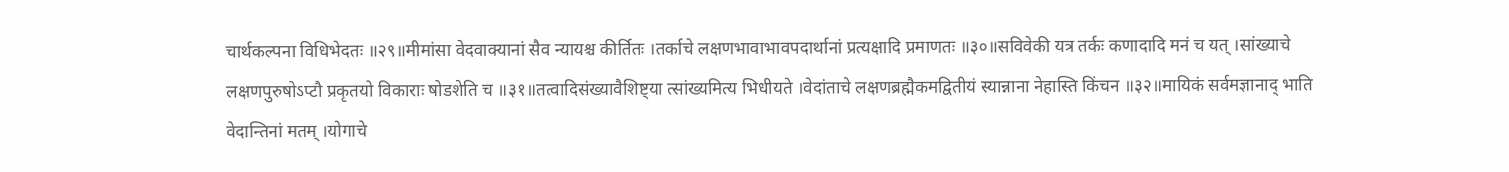चार्थकल्पना विधिभेदतः ॥२९॥मीमांसा वेदवाक्यानां सैव न्यायश्च कीर्तितः ।तर्काचे लक्षणभावाभावपदार्थानां प्रत्यक्षादि प्रमाणतः ॥३०॥सविवेकी यत्र तर्कः कणादादि मनं च यत् ।सांख्याचे लक्षणपुरुषोऽप्टौ प्रकृतयो विकाराः षोडशेति च ॥३१॥तत्वादिसंख्यावैशिष्ट्या त्सांख्यमित्य भिधीयते ।वेदांताचे लक्षणब्रह्मैकमद्वितीयं स्यान्नाना नेहास्ति किंचन ॥३२॥मायिकं सर्वमज्ञानाद् भाति वेदान्तिनां मतम् ।योगाचे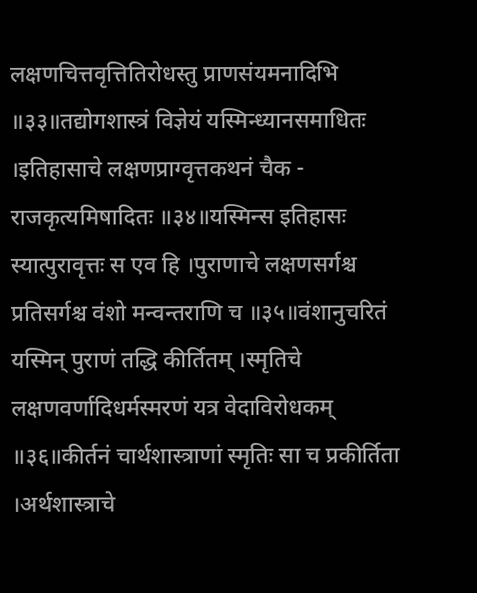लक्षणचित्तवृत्तितिरोधस्तु प्राणसंयमनादिभि ॥३३॥तद्योगशास्त्रं विज्ञेयं यस्मिन्ध्यानसमाधितः ।इतिहासाचे लक्षणप्राग्वृत्तकथनं चैक - राजकृत्यमिषादितः ॥३४॥यस्मिन्स इतिहासः स्यात्पुरावृत्तः स एव हि ।पुराणाचे लक्षणसर्गश्च प्रतिसर्गश्च वंशो मन्वन्तराणि च ॥३५॥वंशानुचरितं यस्मिन् पुराणं तद्धि कीर्तितम् ।स्मृतिचे लक्षणवर्णादिधर्मस्मरणं यत्र वेदाविरोधकम् ॥३६॥कीर्तनं चार्थशास्त्राणां स्मृतिः सा च प्रकीर्तिता ।अर्थशास्त्राचे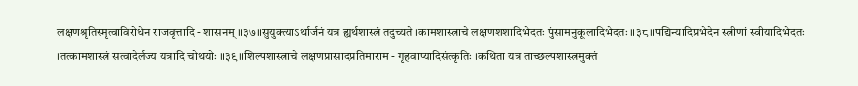लक्षणश्रृतिस्मृत्वाविरोधेन राजवृत्तादि - शासनम् ॥३७॥सुयुक्त्याऽर्थार्जनं यत्र ह्यर्थशास्त्रं तदुच्यते ।कामशास्त्राचे लक्षणशशादिभेदतः पुंसामनुकूलादिभेदतः ॥३८॥पद्यिन्यादिप्रभेदेन स्त्रीणां स्वीयादिभेदतः ।तत्कामशास्त्रं सत्वादेर्लज्य यत्रादि चोथयोः ॥३९॥शिल्पशास्त्राचे लक्षणप्रासादप्रतिमाराम - गृहवाप्यादिसंत्कृतिः ।कथिता यत्र ताच्छल्पशास्त्रमुक्तं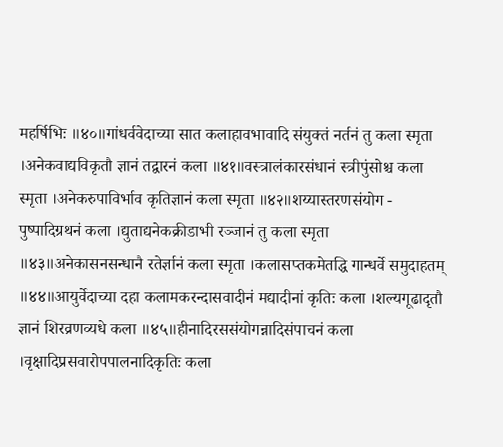महर्षिभिः ॥४०॥गांधर्ववेदाच्या सात कलाहावभावादि संयुक्तं नर्तनं तु कला स्मृता ।अनेकवाद्यविकृतौ ज्ञानं तद्वारनं कला ॥४१॥वस्त्रालंकारसंधानं स्त्रीपुंसोश्च कला स्मृता ।अनेकरुपाविर्भाव कृतिज्ञानं कला स्मृता ॥४२॥शय्यास्तरणसंयोग - पुष्पादिग्रथनं कला ।द्युताद्यनेकक्रीडाभी रञ्जानं तु कला स्मृता ॥४३॥अनेकासनसन्धानै रतेर्ज्ञानं कला स्मृता ।कलासप्तकमेतद्धि गान्धर्वे समुदाहतम् ॥४४॥आयुर्वेदाच्या दहा कलामकरन्दासवादीनं मद्यादीनां कृतिः कला ।शल्यगूढादृतौ ज्ञानं शिरव्रणव्यधे कला ॥४५॥हीनादिरससंयोगन्नादिसंपाचनं कला ।वृक्षादिप्रसवारोपपालनादिकृतिः कला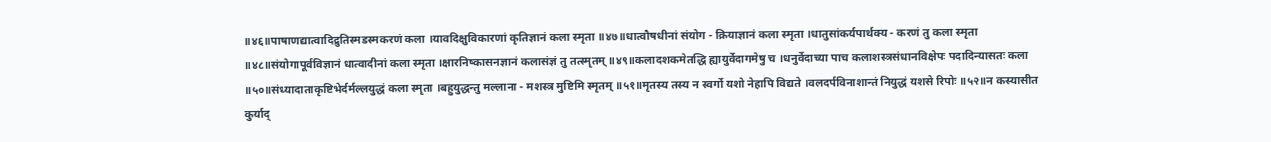॥४६॥पाषाणद्यात्वादिद्रुतिस्मडस्मकरणं कला ।यावदिक्षुविकारणां कृतिज्ञानं कला स्मृता ॥४७॥धात्वौषधीनां संयोग - क्रियाज्ञानं कला स्मृता ।धातुसांकर्यपार्थक्य - करणं तु कला स्मृता ॥४८॥संयोगापूर्वविज्ञानं धात्वादीनां कला स्मृता ।क्षारनिष्कासनज्ञानं कलासंज्ञं तु तत्स्मृतम् ॥४९॥कलादशकमेतद्धि ह्यायुर्वेदागमेषु च ।धनुर्वेदाच्या पाच कलाशस्त्रसंधानविक्षेपः पदादिन्यासतः कला ॥५०॥संध्यादाताकृष्टिभेर्दर्मल्लयुद्धं कला स्मृता ।बहुयुद्धन्तु मल्लाना - मशस्त्र मुष्टिमि स्मृतम् ॥५१॥मृतस्य तस्य न स्वर्गो यशो नेहापि विद्यते ।वलदर्पविनाशान्तं नियुद्धं यशसे रिपोः ॥५२॥न कस्यासीत कुर्याद्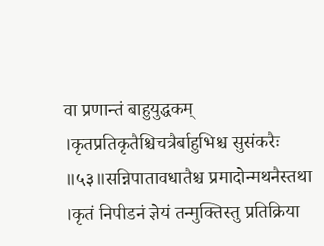वा प्रणान्तं बाहुयुद्धकम् ।कृतप्रतिकृतैश्चिचत्रैर्बाहुभिश्च सुसंकरैः ॥५३॥सन्निपातावधातैश्च प्रमादोन्मथनैस्तथा ।कृतं निपीडनं ज्ञेयं तन्मुक्तिस्तु प्रतिक्रिया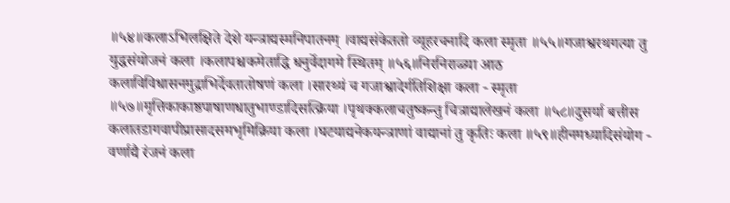॥५४॥कलाऽभिलक्षिते देशे यन्त्राद्यस्मनिपातनम् ।वाद्यसंकेततो व्यूहरचनादि कला स्मृता ॥५५॥गजाश्वरथगत्या तु युद्धसंयोजनं कला ।कलापश्चकमेताद्धि धनुर्वेदागमे स्थितम् ॥५६॥निरनिराळ्या आठ कलाविविधासनमुद्राभिर्देवतातोषणं कला ।सारथ्यं च गजाश्वादेर्गतिशिक्षा कला - स्मृता ॥५७॥मृत्तिकाकाष्ठपाषाणधातुभाण्डादिसत्क्रिया ।पृथक्कलाचतुष्कन्तु चित्राद्यालेखनं कला ॥५८॥दुसर्या बत्तीस कलातडागवापीप्रासादसमभृमिक्रिया कला ।घटयाद्यनेकयन्त्राणां वाद्यानां तु कृतिः कला ॥५९॥हीनमध्यादिसंयोग - वर्णाद्यै रंजनं कला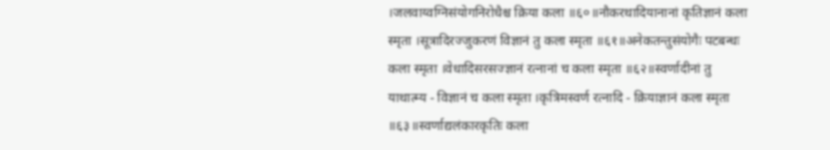।जलवाय्वग्निसंयोगनिरोधैश्च क्रिया कला ॥६०॥नौकरथादियानानां कृतिज्ञानं कला स्मृता ।सूत्रादिरज्जुकरणं विज्ञानं तु कला स्मृता ॥६१॥अनेकतन्तुसंयोगैः पटबन्धः कला स्मृता ।वेधादिसरसज्ज्ञानं रत्नानां च कला स्मृता ॥६२॥स्वर्णादीनां तु याथात्म्य - विज्ञानं च कला स्मृता ।कृत्रिमस्वर्ण रत्नादि - क्रियाज्ञानं कला स्मृता ॥६३॥स्वर्णाद्यलंकारकृतिः कला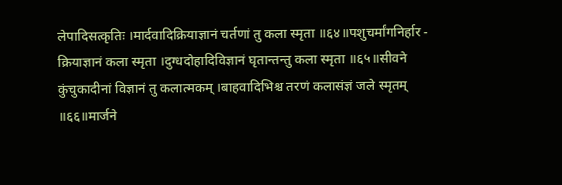लेपादिसत्कृतिः ।मार्दवादिक्रियाज्ञानं चर्तणां तु कला स्मृता ॥६४॥पशुचर्मांगनिर्हार - क्रियाज्ञानं कला स्मृता ।दुग्धदोहादिविज्ञानं घृतान्तन्तु कला स्मृता ॥६५॥सीवने कुंचुकादीनां विज्ञानं तु कलात्मकम् ।बाहवादिभिश्च तरणं कलासंज्ञं जले स्मृतम् ॥६६॥मार्जने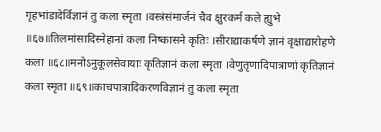गृहभांडादेर्विज्ञानं तु कला स्मृता ।वस्त्रंसंमार्जनं चैव क्षुरकर्म कले ह्युभे ॥६७॥तिलमांसादिस्नेहानां कला निष्कासने कृतिः ।सीराद्याकर्षणे ज्ञानं वृक्षाद्यारोहणे कला ॥६८॥मनोऽनुकूलसेवायाः कृतिज्ञानं कला स्मृता ।वेणुतृणादिपात्राणां कृतिज्ञानं कला स्मृता ॥६९॥काचपात्रादिकरणविज्ञानं तु कला स्मृता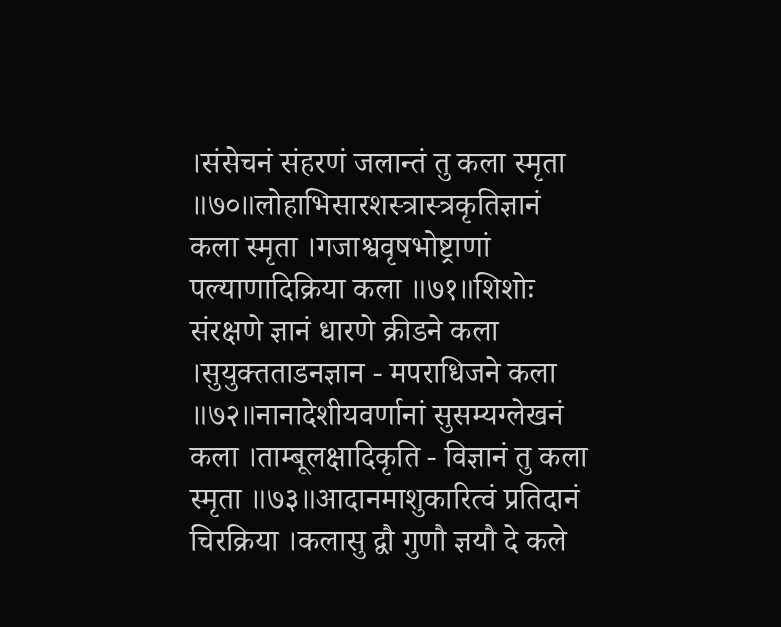।संसेचनं संहरणं जलान्तं तु कला स्मृता ॥७०॥लोहाभिसारशस्त्रास्त्रकृतिज्ञानं कला स्मृता ।गजाश्ववृषभोष्ट्राणां पल्याणादिक्रिया कला ॥७१॥शिशोः संरक्षणे ज्ञानं धारणे क्रीडने कला ।सुयुक्तताडनज्ञान - मपराधिजने कला ॥७२॥नानादेशीयवर्णानां सुसम्यग्लेखनं कला ।ताम्बूलक्षादिकृति - विज्ञानं तु कला स्मृता ॥७३॥आदानमाशुकारित्वं प्रतिदानं चिरक्रिया ।कलासु द्वौ गुणौ ज्ञयौ दे कले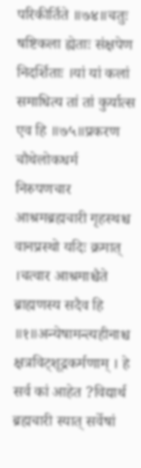परिकीर्तिते ॥७४॥चतुः षष्टिकला ह्येताः संक्षपेण निदर्शिताः ।यां यां कलां समाधित्य तां तां कुर्यात्स एव हि ॥७५॥प्रकरण चौथेलोकधर्म निरुपणचार आश्रमब्रह्मचारी गृहस्थश्च वानप्रस्थो यदिः क्रमात् ।चत्वार आश्रमाश्चैते ब्राह्मणस्य सदैव हि ॥१॥अन्येषामन्त्यहीनाश्च क्षत्रविट्शूद्रकर्मणाम् । हे सर्व कां आहेत ?विद्यार्थ ब्रह्मचारी स्यात् सर्वेषां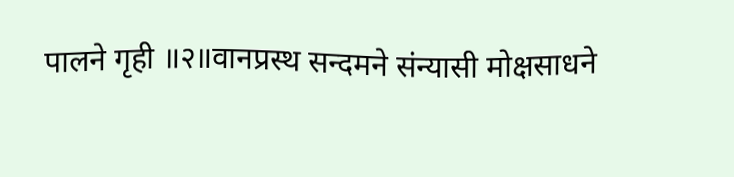पालने गृही ॥२॥वानप्रस्थ सन्दमने संन्यासी मोक्षसाधने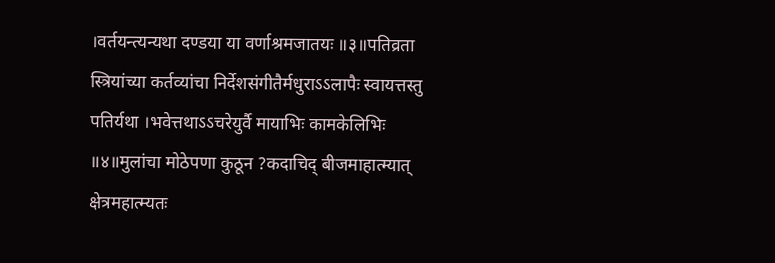।वर्तयन्त्यन्यथा दण्डया या वर्णाश्रमजातयः ॥३॥पतिव्रता स्त्रियांच्या कर्तव्यांचा निर्देशसंगीतैर्मधुराऽऽलापैः स्वायत्तस्तु पतिर्यथा ।भवेत्तथाऽऽचरेयुर्वै मायाभिः कामकेलिभिः ॥४॥मुलांचा मोठेपणा कुठून ?कदाचिद् बीजमाहात्म्यात् क्षेत्रमहात्म्यतः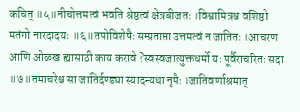कचित् ॥५॥नीचोत्तमत्वं भवति श्रेष्ठत्वं क्षेत्रबीजतः ।विश्वामित्रश्च वशिष्ठो मतंगो नारदादयः ॥६॥तपोविशेषैः सम्प्रताप्ता उत्तमत्वं न जातितः ।आचरण आणि ओळख ह्यासाठी काय करावे ?स्वस्वजात्युक्तधर्मो यः पूर्वैराचरितः सदा ॥७॥तमाचरेश्च सा जातिर्दण्ड्या स्यादन्यथा नृपैः ।जातिवर्णाश्रमात्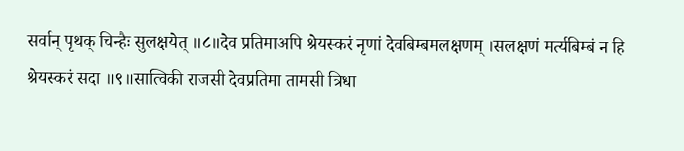सर्वान् पृथक् चिन्हैः सुलक्षयेत् ॥८॥देव प्रतिमाअपि श्रेयस्करं नृणां देवबिम्बमलक्षणम् ।सलक्षणं मर्त्यबिम्बं न हि श्रेयस्करं सदा ॥९॥सात्विकी राजसी देवप्रतिमा तामसी त्रिधा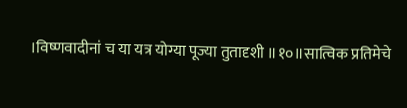।विष्णवादीनां च या यत्र योग्या पूज्या तुतादृशी ॥१०॥सात्विक प्रतिमेचे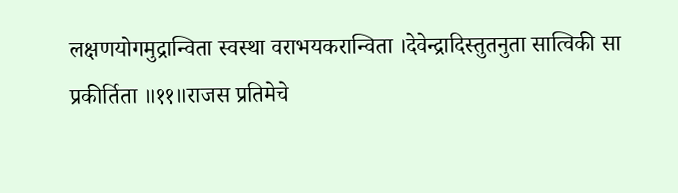लक्षणयोगमुद्रान्विता स्वस्था वराभयकरान्विता ।देवेन्द्रादिस्तुतनुता सात्विकी सा प्रकीर्तिता ॥११॥राजस प्रतिमेचे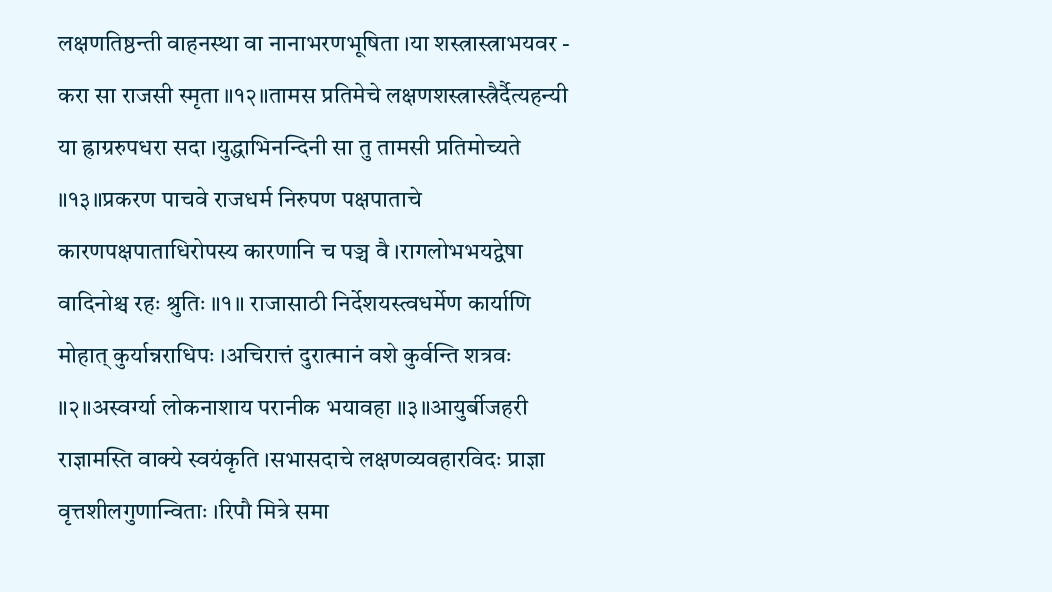लक्षणतिष्ठन्ती वाहनस्था वा नानाभरणभूषिता ।या शस्त्रास्त्राभयवर - करा सा राजसी स्मृता ॥१२॥तामस प्रतिमेचे लक्षणशस्त्रास्त्रैर्दैत्यहन्यी या ह्राग्ररुपधरा सदा ।युद्धाभिनन्दिनी सा तु तामसी प्रतिमोच्यते ॥१३॥प्रकरण पाचवे राजधर्म निरुपण पक्षपाताचे कारणपक्षपाताधिरोपस्य कारणानि च पञ्च वै ।रागलोभभयद्वेषा वादिनोश्च रहः श्रुतिः ॥१॥ राजासाठी निर्देशयस्त्वधर्मेण कार्याणि मोहात् कुर्यान्नराधिपः ।अचिरात्तं दुरात्मानं वशे कुर्वन्ति शत्रवः ॥२॥अस्वर्ग्या लोकनाशाय परानीक भयावहा ॥३॥आयुर्बीजहरी राज्ञामस्ति वाक्ये स्वयंकृति ।सभासदाचे लक्षणव्यवहारविदः प्राज्ञा वृत्तशीलगुणान्विताः ।रिपौ मित्रे समा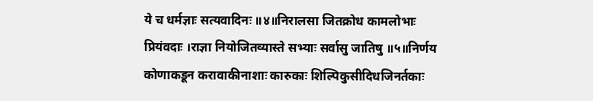ये च धर्मज्ञाः सत्यवादिनः ॥४॥निरालसा जितक्रोध कामलोभाः प्रियंवदाः ।राज्ञा नियोजितव्यास्ते सभ्याः सर्वासु जातिषु ॥५॥निर्णय कोणाकडून करावाकीनाशाः कारुकाः शिल्पिकुसीदिधजिनर्तकाः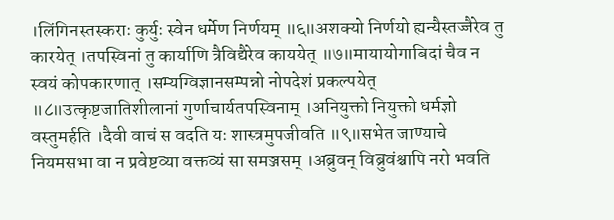।लिंगिनस्तस्कराः कुर्युः स्वेन धर्मेण निर्णयम् ॥६॥अशक्यो निर्णयो ह्यन्यैस्तज्जैरेव तु कारयेत् ।तपस्विनां तु कार्याणि त्रैविद्यैरेव काययेत् ॥७॥मायायोगाबिदां चैव न स्वयं कोपकारणात् ।सम्यग्विज्ञानसम्पन्नो नोपदेशं प्रकल्पयेत् ॥८॥उत्कृष्टजातिशीलानां गुर्णाचार्यतपस्विनाम् ।अनियुक्तो नियुक्तो धर्मज्ञो वस्तुमर्हति ।दैवी वाचं स वदति यः शास्त्रमुपजीवति ॥९॥सभेत जाण्याचे नियमसभा वा न प्रवेष्टव्या वक्तव्यं सा समञ्जसम् ।अब्रुवन् विब्रुवंश्चापि नरो भवति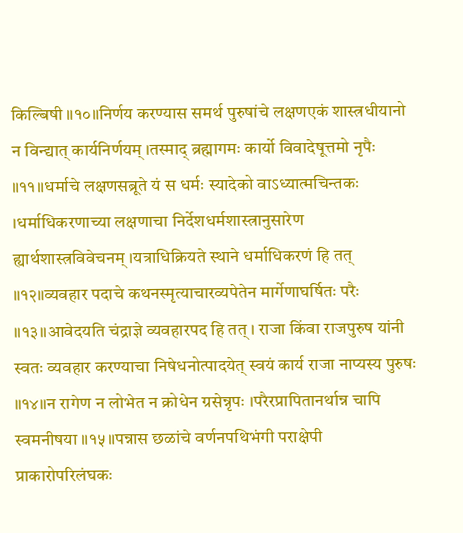किल्बिषी ॥१०॥निर्णय करण्यास समर्थ पुरुषांचे लक्षणएकं शास्त्रधीयानो न विन्द्यात् कार्यनिर्णयम् ।तस्माद् ब्रह्मागमः कार्यो विवादेषूत्तमो नृपैः ॥११॥धर्माचे लक्षणसब्रूते यं स धर्मः स्यादेको वाऽध्यात्मचिन्तकः ।धर्माधिकरणाच्या लक्षणाचा निर्देशधर्मशास्त्रानुसारेण ह्यार्थशास्त्रविवेचनम् ।यत्राधिक्रियते स्थाने धर्माधिकरणं हि तत् ॥१२॥व्यवहार पदाचे कथनस्मृत्याचारव्यपेतेन मार्गेणाघर्षितः परैः ॥१३॥आवेदयति चंद्राज्ञे व्यवहारपद हि तत् । राजा किंवा राजपुरुष यांनी स्वतः व्यवहार करण्याचा निषेधनोत्पादयेत् स्वयं कार्य राजा नाप्यस्य पुरुषः ॥१४॥न रागेण न लोभेत न क्रोधेन ग्रसेन्नृपः ।परैरप्रापितानर्थान्न चापि स्वमनीषया ॥१५॥पन्नास छळांचे वर्णनपथिभंगी पराक्षेपी प्राकारोपरिलंघकः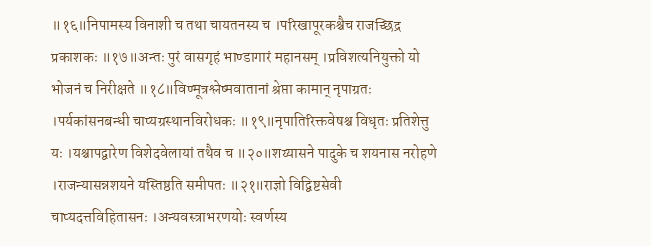॥१६॥निपामस्य विनाशी च तथा चायतनस्य च ।परिखापूरकश्चैच राजच्छिद्र प्रकाशकः ॥१७॥अन्तः पुरं वासगृहं भाण्डागारं महानसम् ।प्रविशत्यनियुक्तो यो भोजनं च निरीक्षते ॥१८॥विण्मूत्रश्लेष्मवातानां श्रेप्ता कामान् नृपाग्रतः ।पर्यकांसनबन्धी चाप्यग्रस्थानविरोधकः ॥१९॥नृपातिरिक्तवेषश्च विधृतः प्रतिशेत्तु यः ।यश्चापद्वारेण विशेदवेलायां तथैव च ॥२०॥शय्यासने पादुके च शयनास नरोहणे ।राजन्यासन्नशयने यस्तिष्ठति समीपतः ॥२१॥राज्ञो विद्विष्टसेवी चाप्यदत्तविहितासनः ।अन्यवस्त्राभरणयोः स्वर्णस्य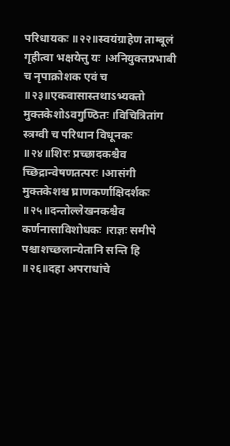परिधायकः ॥२२॥स्वयंग्राहेण ताम्बूलं गृहीत्वा भक्षयेत्तु यः ।अनियुक्तप्रभाबी च नृपाक्रोशक एवं च ॥२३॥एकवासास्तथाऽभ्यक्तो मुक्तकेशोऽवगुण्ठितः ।विचित्रितांग स्त्रग्वी च परिधान विधूनकः ॥२४॥शिरः प्रच्छादकश्चैव च्छिद्रान्वेषणतत्परः ।आसंगी मुक्तकेशश्च घ्राणकर्णाक्षिदर्शकः ॥२५॥दन्तोल्लेखनकश्चैव कर्णनासाविशोधकः ।राज्ञः समीपे पश्चाशच्छलान्येतानि सन्ति हि ॥२६॥दहा अपराधांचे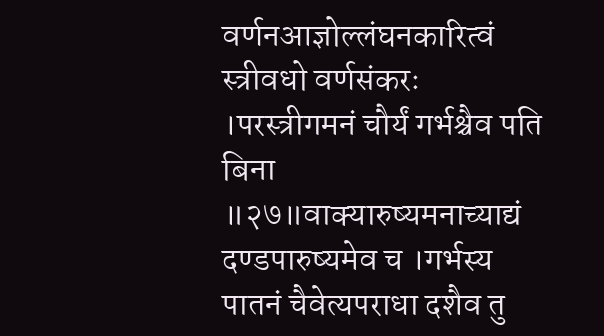वर्णनआज्ञोल्लंघनकारित्वं स्त्रीवधो वर्णसंकरः ।परस्त्रीगमनं चौर्यं गर्भश्चैव पति बिना ॥२७॥वाक्यारुष्यमनाच्याद्यं दण्डपारुष्यमेव च ।गर्भस्य पातनं चैवेत्यपराधा दशैव तु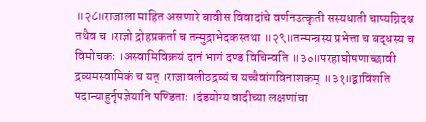॥२८॥राजाला माहित असणारे बावीस विवादांचे वर्णनउत्कृती सस्यधाती चाप्यग्निदश्च तथैव च ।राज्ञो द्रोहप्रकर्ता च तन्मुद्राभेदकस्तथा ॥२९॥तन्मन्त्रस्य प्रभेत्ता च बद्धस्य च विमोचकः ।अस्वामिविक्रयं दानं भागं दण्ड विचिन्वति ॥३०॥परहाघोषणाच्छावी द्रव्यमस्वामिकं च यत् ।राजावलीठद्रव्यं च यच्चैवांगविनाशकम् ॥३१॥द्वाविंशति पदान्याहुर्नृपज्ञेयानि पण्डिताः ।दंडयोग्य वादीच्या लक्षणांचा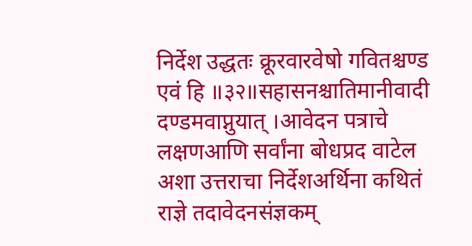निर्देश उद्धतः क्रूरवारवेषो गवितश्चण्ड एवं हि ॥३२॥सहासनश्चातिमानीवादी दण्डमवाप्नुयात् ।आवेदन पत्राचे लक्षणआणि सर्वांना बोधप्रद वाटेल अशा उत्तराचा निर्देशअर्थिना कथितं राज्ञे तदावेदनसंज्ञकम्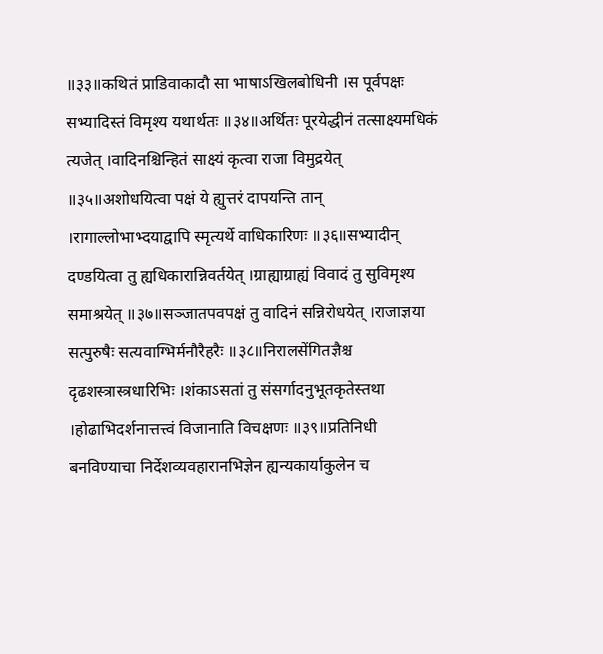॥३३॥कथितं प्राडिवाकादौ सा भाषाऽखिलबोधिनी ।स पूर्वपक्षः सभ्यादिस्तं विमृश्य यथार्थतः ॥३४॥अर्थितः पूरयेद्धीनं तत्साक्ष्यमधिकं त्यजेत् ।वादिनश्चिन्हितं साक्ष्यं कृत्वा राजा विमुद्रयेत् ॥३५॥अशोधयित्वा पक्षं ये ह्युत्तरं दापयन्ति तान् ।रागाल्लोभाभ्दयाद्वापि स्मृत्यर्थे वाधिकारिणः ॥३६॥सभ्यादीन् दण्डयित्वा तु ह्यधिकारान्निवर्तयेत् ।ग्राह्याग्राह्यं विवादं तु सुविमृश्य समाश्रयेत् ॥३७॥सञ्जातपवपक्षं तु वादिनं सन्निरोधयेत् ।राजाज्ञया सत्पुरुषैः सत्यवाग्भिर्मनौरैहरैः ॥३८॥निरालसेंगितज्ञैश्च दृढशस्त्रास्त्रधारिभिः ।शंकाऽसतां तु संसर्गादनुभूतकृतेस्तथा ।होढाभिदर्शनात्तत्त्वं विजानाति विचक्षणः ॥३९॥प्रतिनिधी बनविण्याचा निर्देशव्यवहारानभिज्ञेन ह्यन्यकार्याकुलेन च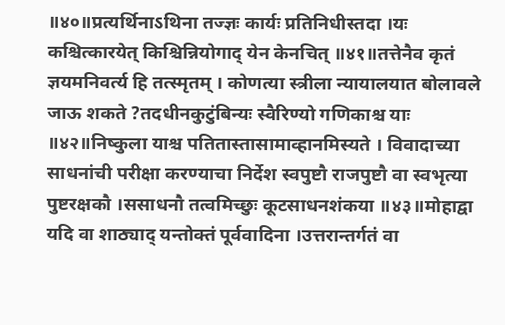॥४०॥प्रत्यर्थिनाऽथिना तज्ज्ञः कार्यः प्रतिनिधीस्तदा ।यः कश्चित्कारयेत् किश्चिन्नियोगाद् येन केनचित् ॥४१॥तत्तेनैव कृतं ज्ञयमनिवर्त्य हि तत्स्मृतम् । कोणत्या स्त्रीला न्यायालयात बोलावले जाऊ शकते ?तदधीनकुटुंबिन्यः स्वैरिण्यो गणिकाश्च याः ॥४२॥निष्कुला याश्च पतितास्तासामाव्हानमिस्यते । विवादाच्या साधनांची परीक्षा करण्याचा निर्देश स्वपुष्टौ राजपुष्टौ वा स्वभृत्या पुष्टरक्षकौ ।ससाधनौ तत्वमिच्छुः कूटसाधनशंकया ॥४३॥मोहाद्वा यदि वा शाठ्याद् यन्तोक्तं पूर्ववादिना ।उत्तरान्तर्गतं वा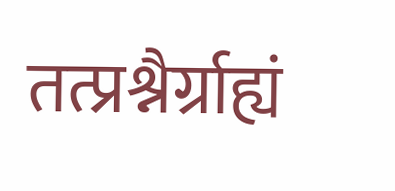तत्प्रश्नैर्ग्राह्यं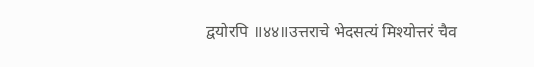द्वयोरपि ॥४४॥उत्तराचे भेदसत्यं मिश्योत्तरं चैव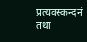प्रत्यवस्कन्दनं तथा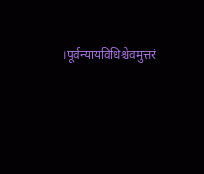।पूर्वन्यायविधिश्चेवमुत्तरं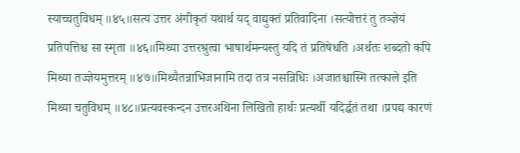स्याच्चतुविधम् ॥४५॥सत्य उत्तर अंगीकृतं यथार्थ यद् वाद्युक्तं प्रतिवादिना ।सत्योत्तरं तु तञ्ज्ञेयं प्रतिपत्तिश्च सा स्मृता ॥४६॥मिथ्या उत्तरश्रुत्वा भाषार्थमन्यस्तु यदि तं प्रतिषेधति ।अर्थतः शब्दतो कपि मिथ्या तज्ज्ञेयमुत्तरम् ॥४७॥मिथ्यैतन्नाभिजानामि तदा तत्र नसन्निधिः ।अजातश्चास्मि तत्काले इति मिथ्या चतुविधम् ॥४८॥प्रत्यवस्कन्दन उत्तरअथिना लिखितो हार्थः प्रत्यर्थी यदिर्द्धतं तथा ।प्रपद्य कारणं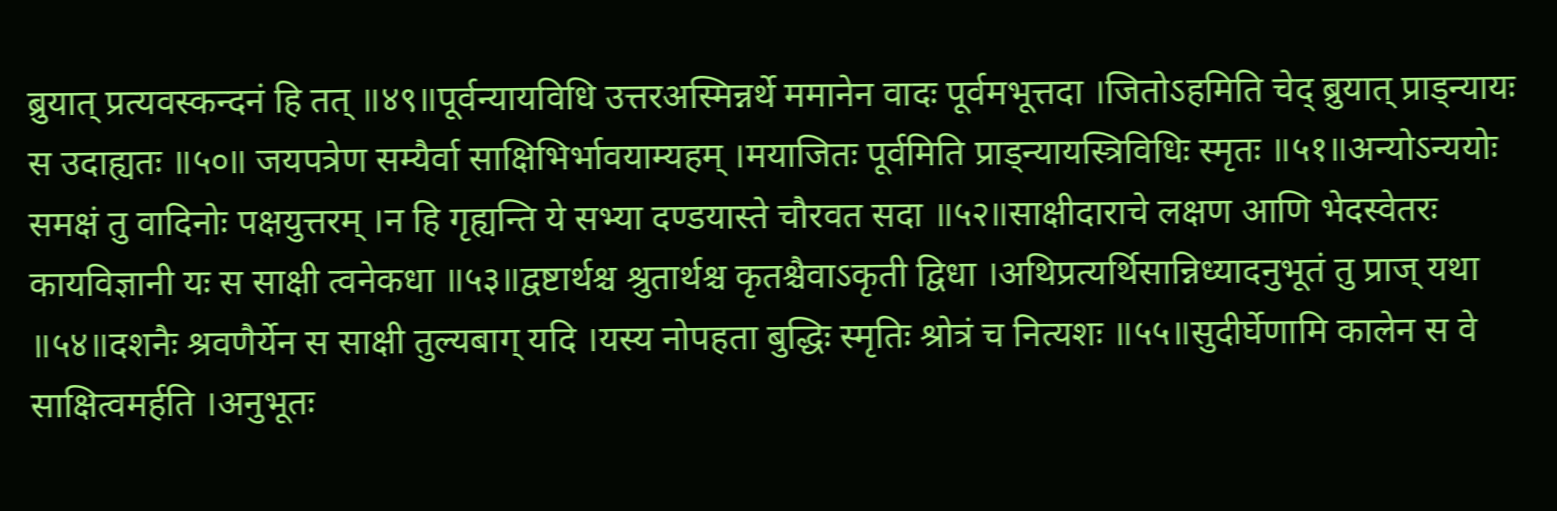ब्रुयात् प्रत्यवस्कन्दनं हि तत् ॥४९॥पूर्वन्यायविधि उत्तरअस्मिन्नर्थे ममानेन वादः पूर्वमभूत्तदा ।जितोऽहमिति चेद् ब्रुयात् प्राड्न्यायः स उदाह्यतः ॥५०॥ जयपत्रेण सम्यैर्वा साक्षिभिर्भावयाम्यहम् ।मयाजितः पूर्वमिति प्राड्न्यायस्त्रिविधिः स्मृतः ॥५१॥अन्योऽन्ययोः समक्षं तु वादिनोः पक्षयुत्तरम् ।न हि गृह्यन्ति ये सभ्या दण्डयास्ते चौरवत सदा ॥५२॥साक्षीदाराचे लक्षण आणि भेदस्वेतरः कायविज्ञानी यः स साक्षी त्वनेकधा ॥५३॥द्वष्टार्थश्च श्रुतार्थश्च कृतश्चैवाऽकृती द्विधा ।अथिप्रत्यर्थिसान्निध्यादनुभूतं तु प्राज् यथा ॥५४॥दशनैः श्रवणैर्येन स साक्षी तुल्यबाग् यदि ।यस्य नोपहता बुद्धिः स्मृतिः श्रोत्रं च नित्यशः ॥५५॥सुदीर्घेणामि कालेन स वे साक्षित्वमर्हति ।अनुभूतः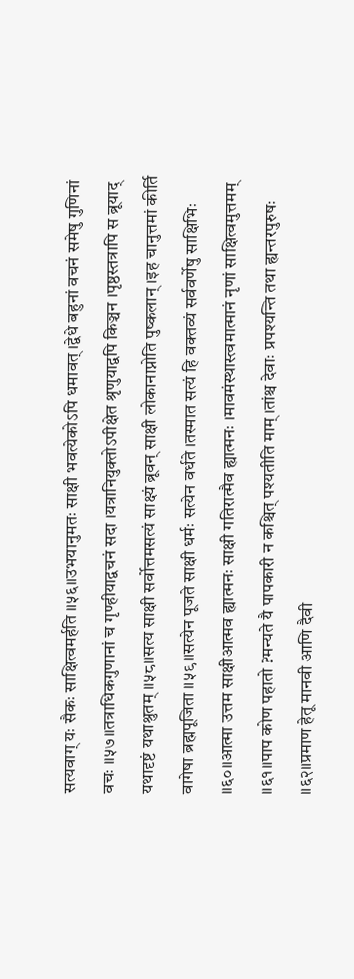सत्यवाग् यः सैकः साक्षित्वमर्हति ॥५६॥उभयानुमतः साक्षी भवत्येकोऽपि धमावत् ।द्वेधे बहुनां वचनं समेषु गुणिनां वचः ॥५७॥तत्राधिकगुणानां च गृण्हीयाद्वचनं सदा ।यत्रानियुक्तोऽपीक्षेत श्रृणुयाद्वपि किञ्चन ।पृष्ठस्तत्रापि स ब्रूयाद् यथादृष्टं यथाश्रुतम् ॥५८॥सत्य साक्षी सर्वोत्तमसत्यं साक्ष्यं ब्रूवन् साक्षी लोकानाप्नोति पुष्कलान् ।इह चानुत्तमां कीर्ति वागेषा ब्रह्मपूजिता ॥५९॥सत्येन पूजते साक्षी धर्मः सत्येन वर्धते ।तस्मात सत्यं हि वक्तव्यं सर्ववर्णेषु साक्षिभिः ॥६०॥आत्मा उत्तम साक्षीआत्मव ह्यात्मनः साक्षी गतिरात्मैव ह्यात्मनः ।मावमंस्थास्त्वमात्मानं नृणां साक्षित्वमुत्तमम् ॥६१॥पाप कोण पहातो ?मन्यते यै पापकारी न कश्चित् पश्यतीति माम् ।तांश्च देवाः प्रपश्यन्ति तथा ह्यन्तरपुरुषः ॥६२॥प्रमाण हेतू मानवी आणि दैवी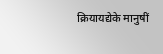क्रियायद्येके मानुषीं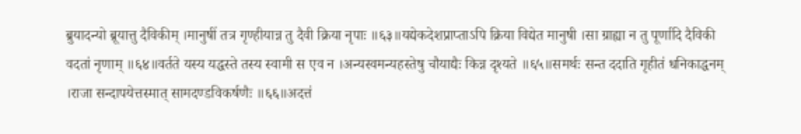ब्रुयादन्यो ब्रूयात्तु दैविकीम् ।मानुषीं तत्र गृण्हीयान्न तु दैवी क्रिया नृपाः ॥६३॥यद्येकदेशप्राप्ताऽपि क्रिया विद्येत मानुषी ।सा ग्राह्या न तु पूर्णादि दैविकी वदतां नृणाम् ॥६४॥वर्तते यस्य यद्धस्ते तस्य स्वामी स एव न ।अन्यस्वमन्यहस्तेषु चौयाद्यैः किन्न दृश्यते ॥६५॥समर्थः सन्त ददाति गृहीतं धनिकाद्धनम् ।राजा सन्दापयेत्तस्मात् सामदण्डविकर्षणैः ॥६६॥अदत्तं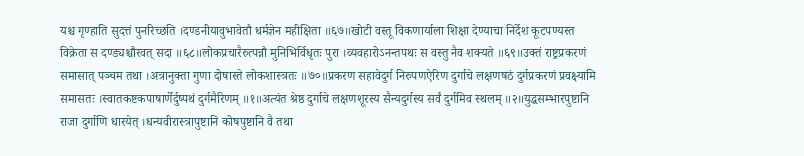यश्च गृण्हाति सुदत्तं पुनरिच्छति ।दण्डनीयावुभावेतौ धर्मज्ञेन महीक्षिता ॥६७॥खोटी वस्तू विकणार्याला शिक्षा देण्याचा निर्देश कूटपण्यस्त विक्रेता स दण्ड्यश्चौरवत् सदा ॥६८॥लोकप्रचारैरुत्पन्नौ मुनिभिर्विधृतः पुरा ।व्यवहारोऽनन्तपथः स वस्तु नैव शक्यते ॥६९॥उक्तं राष्ट्रप्रकरणं समासात् पञ्चम तथा ।अत्रानुक्ता गुणा दोषास्ते लोकशास्त्रतः ॥७०॥प्रकरण सहावेदुर्ग निरुपणऐरिण दुर्गाचे लक्षणषठं दुर्गप्रकरणं प्रवक्ष्यामि समासतः ।स्वातकष्टकपाषार्णेर्दुष्पथं दुर्गमैरिणम् ॥१॥अत्यंत श्रेष्ठ दुर्गाचे लक्षणशूरस्य सैन्यदुर्गस्य सर्वं दुर्गमिव स्थलम् ॥२॥युद्धसम्भारपुष्टानि राजा दुर्गाणि धारयेत् ।धन्यवीरास्त्रापुष्टानि कोषपुष्टानि वै तथा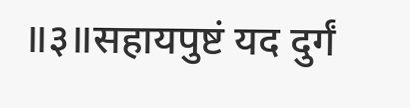॥३॥सहायपुष्टं यद दुर्गं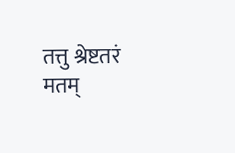तत्तु श्रेष्टतरं मतम्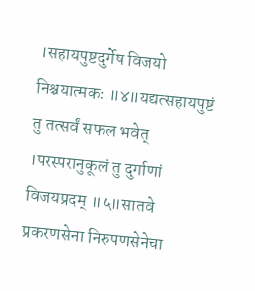।सहायपुष्टदुर्गेष विजयो निश्चयात्मकः ॥४॥यद्यत्सहायपुष्टं तु तत्सर्वं सफल भवेत् ।परस्परानुकूलं तु दुर्गाणां विजयप्रदम् ॥५॥सातवे प्रकरणसेना निरुपणसेनेचा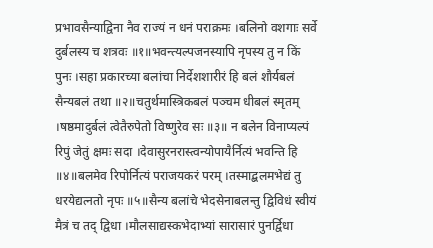प्रभावसैन्याद्विना नैव राज्यं न धनं पराक्रमः ।बलिनो वशगाः सर्वे दुर्बलस्य च शत्रवः ॥१॥भवन्त्यल्पजनस्यापि नृपस्य तु न किं पुनः ।सहा प्रकारच्या बलांचा निर्देशशारीरं हि बलं शौर्यबलं सैन्यबलं तथा ॥२॥चतुर्थमास्त्रिकबलं पञ्चम धीबलं स्मृतम् ।षष्ठमादुर्बलं त्वेतैरुपेतो विष्णुरेव सः ॥३॥ न बलेन विनाप्यल्पं रिपुं जेतुं क्षमः सदा ।देवासुरनरास्त्वन्योपायैर्नित्यं भवन्ति हि ॥४॥बलमेव रिपोर्नित्यं पराजयकरं परम् ।तस्माद्बलमभेद्यं तु धरयेद्यत्नतो नृपः ॥५॥सैन्य बलांचे भेदसेनाबलन्तु द्विविधं स्वीयं मैत्रं च तद् द्विधा ।मौलसाद्यस्कभेदाभ्यां सारासारं पुनर्द्विधा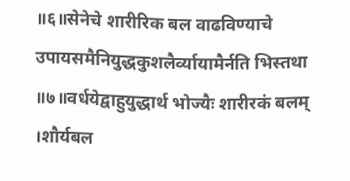॥६॥सेनेचे शारीरिक बल वाढविण्याचे उपायसमैनियुद्धकुशलैर्व्यायामैर्नति भिस्तथा ॥७॥वर्धयेद्वाहुयुद्धार्थ भोज्यैः शारीरकं बलम् ।शौर्यबल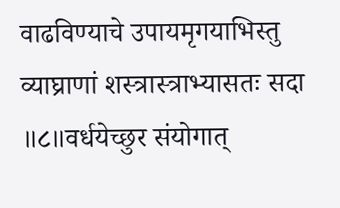वाढविण्याचे उपायमृगयाभिस्तु व्याघ्राणां शस्त्रास्त्राभ्यासतः सदा ॥८॥वर्धयेच्छुर संयोगात्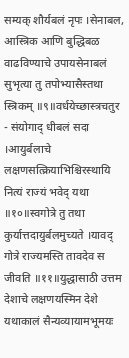सम्यक् शौर्यबलं नृपः ।सेनाबल, आस्त्रिक आणि बुद्धिबळ वाढविण्याचे उपायसेनाबलं सुभृत्या तु तपोभ्यासैस्तथा स्त्रिकम् ॥९॥वर्धयेच्छास्त्रचतुर - संयोगाद् धीबलं सदा ।आयुर्बलाचे लक्षणसत्क्रियाभिश्चिरस्थायि नित्यं राज्यं भवेद् यथा ॥१०॥स्वगोत्रे तु तथा कुर्यात्तदायुर्बलमुच्यते ।यावद् गोत्रे राज्यमस्ति तावदेव स जीवति ॥११॥युद्धासाठी उत्तम देशाचे लक्षणयस्मिन देशे यथाकालं सैन्यव्यायामभूमयः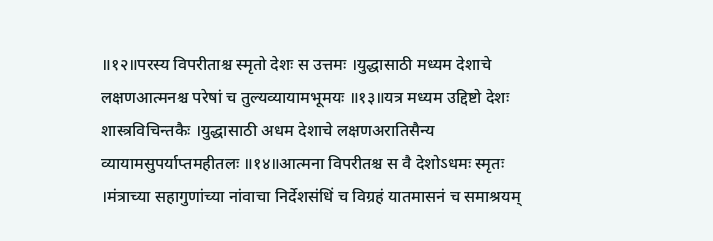॥१२॥परस्य विपरीताश्च स्मृतो देशः स उत्तमः ।युद्धासाठी मध्यम देशाचे लक्षणआत्मनश्च परेषां च तुल्यव्यायामभूमयः ॥१३॥यत्र मध्यम उद्दिष्टो देशः शास्त्रविचिन्तकैः ।युद्धासाठी अधम देशाचे लक्षणअरातिसैन्य व्यायामसुपर्याप्तमहीतलः ॥१४॥आत्मना विपरीतश्च स वै देशोऽधमः स्मृतः ।मंत्राच्या सहागुणांच्या नांवाचा निर्देशसंधिं च विग्रहं यातमासनं च समाश्रयम्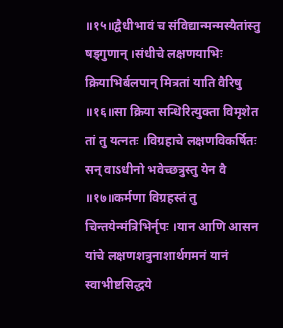॥१५॥द्वैधीभावं च संविद्यान्मन्मस्यैतांस्तु षड्गुणान् ।संधीचे लक्षणयाभिः क्रियाभिर्बलपान् मित्रतां याति वैरिषु ॥१६॥सा क्रिया सन्धिरित्युक्ता विमृशेत तां तु यत्नतः ।विग्रहाचे लक्षणविकर्षितः सन् वाऽधीनो भवेच्छत्रुस्तु येन वै ॥१७॥कर्मणा विग्रहस्तं तु चिन्तयेन्मंत्रिभिर्नृपः ।यान आणि आसन यांचे लक्षणशत्रुनाशार्थगमनं यानं स्वाभीष्टसिद्धये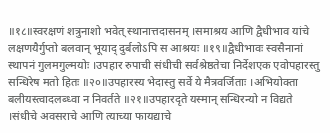॥१८॥स्वरक्षणं शत्रुनाशो भवेत् स्थानात्तदासनम् ।समाश्रय आणि द्वैधीभाव यांचे लक्षणयैर्गुप्तो बलवान् भूयाद् दुर्बलोऽपि स आश्रयः ॥१९॥द्वैधीभावः स्वसैनानां स्थापनं गुलमगुल्मयोः ।उपहार रुपाची संधीची सर्वश्रेष्ठतेचा निर्देशएक एवोपहारस्तु सन्धिरेष मतो हितः ॥२०॥उपहारस्य भेदास्तु सर्वे ये मैत्रवर्जिताः ।अभियोक्ता बलीयस्त्वादलब्ध्वा न निवर्तते ॥२१॥उपहारदृते यस्मान् सन्धिरन्यो न विद्यते ।संधीचे अवसराचे आणि त्याच्या फायद्याचे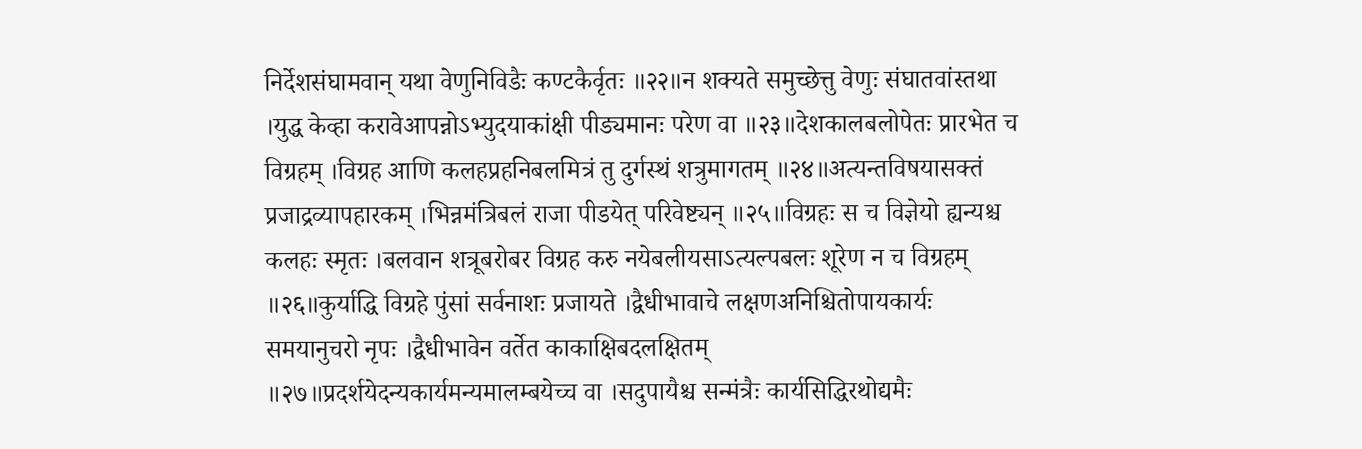निर्देशसंघामवान् यथा वेणुनिविडैः कण्टकैर्वृतः ॥२२॥न शक्यते समुच्छेत्तु वेणुः संघातवांस्तथा ।युद्ध केव्हा करावेआपन्नोऽभ्युदयाकांक्षी पीड्यमानः परेण वा ॥२३॥देशकालबलोपेतः प्रारभेत च विग्रहम् ।विग्रह आणि कलहप्रहनिबलमित्रं तु दुर्गस्थं शत्रुमागतम् ॥२४॥अत्यन्तविषयासक्तं प्रजाद्रव्यापहारकम् ।भिन्नमंत्रिबलं राजा पीडयेत् परिवेष्ट्यन् ॥२५॥विग्रहः स च विज्ञेयो ह्यन्यश्च कलहः स्मृतः ।बलवान शत्रूबरोबर विग्रह करु नयेबलीयसाऽत्यल्पबलः शूरेण न च विग्रहम् ॥२६॥कुर्याद्धि विग्रहे पुंसां सर्वनाशः प्रजायते ।द्वैधीभावाचे लक्षणअनिश्चितोपायकार्यः समयानुचरो नृपः ।द्वैधीभावेन वर्तेत काकाक्षिबदलक्षितम् ॥२७॥प्रदर्शयेदन्यकार्यमन्यमालम्बयेच्च वा ।सदुपायैश्च सन्मंत्रैः कार्यसिद्धिरथोद्यमैः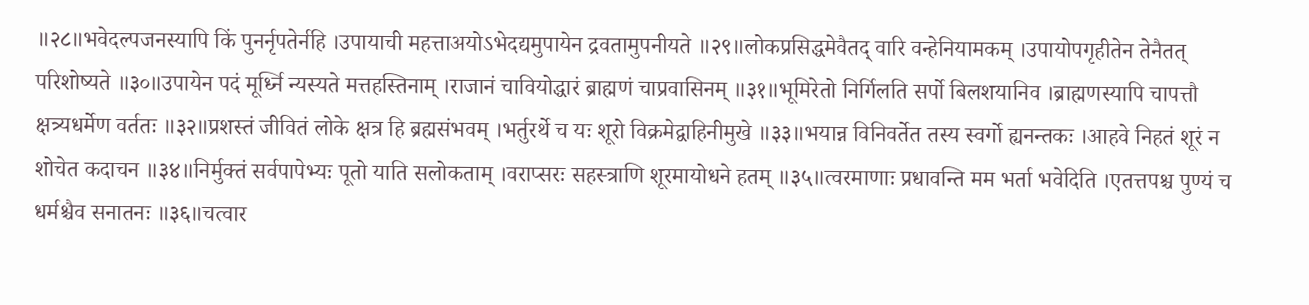॥२८॥भवेदल्पजनस्यापि किं पुनर्नृपतेर्नहि ।उपायाची महत्ताअयोऽभेदद्यमुपायेन द्रवतामुपनीयते ॥२९॥लोकप्रसिद्धमेवैतद् वारि वन्हेनियामकम् ।उपायोपगृहीतेन तेनैतत् परिशोष्यते ॥३०॥उपायेन पदं मूर्ध्नि न्यस्यते मत्तहस्तिनाम् ।राजानं चावियोद्धारं ब्राह्मणं चाप्रवासिनम् ॥३१॥भूमिरेतो निर्गिलति सर्पो बिलशयानिव ।ब्राह्मणस्यापि चापत्तौ क्षत्र्यधर्मेण वर्ततः ॥३२॥प्रशस्तं जीवितं लोके क्षत्र हि ब्रह्मसंभवम् ।भर्तुरर्थे च यः शूरो विक्रमेद्वाहिनीमुखे ॥३३॥भयान्न विनिवर्तेत तस्य स्वर्गो ह्यनन्तकः ।आहवे निहतं शूरं न शोचेत कदाचन ॥३४॥निर्मुक्तं सर्वपापेभ्यः पूतो याति सलोकताम् ।वराप्सरः सहस्त्राणि शूरमायोधने हतम् ॥३५॥त्वरमाणाः प्रधावन्ति मम भर्ता भवेदिति ।एतत्तपश्च पुण्यं च धर्मश्चैव सनातनः ॥३६॥चत्वार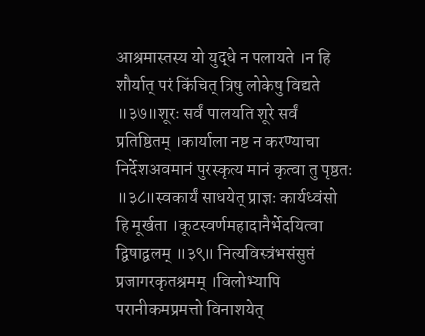आश्रमास्तस्य यो युद्धे न पलायते ।न हि शौर्यात् परं किंचित् त्रिषु लोकेषु विद्यते ॥३७॥शूरः सर्वं पालयति शूरे सर्वं प्रतिष्ठितम् ।कार्याला नष्ट न करण्याचा निर्देशअवमानं पुरस्कृत्य मानं कृत्वा तु पृष्ठतः ॥३८॥स्वकार्यं साधयेत् प्राज्ञः कार्यध्वंसो हि मूर्खता ।कूटस्वर्णमहादानैर्भेदयित्वा द्विषाद्वलम् ॥३९॥ नित्यविस्त्रंभसंसुप्तं प्रजागरकृतश्रमम् ।विलोभ्यापि परानीकमप्रमत्तो विनाशयेत्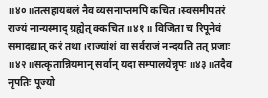॥४०॥तत्सहायबलं नैव व्यसनाप्तमपि कचित ।स्वसमीपतरं राज्यं नान्यस्माद् ग्रह्येत् क्कचित ॥४१॥ विजिता च रिपूनेवं समादद्यात् करं तथा ।राज्यांशं वा सर्वराजं नन्दयति तत् प्रजाः ॥४२॥सत्कृतान्नियमान् सर्वान् यदा सम्पालयेन्नृपः ॥४३॥तदैव नृपतिः पूज्यो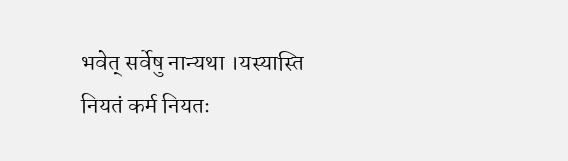भवेत् सर्वेषु नान्यथा ।यस्यास्ति नियतं कर्म नियतः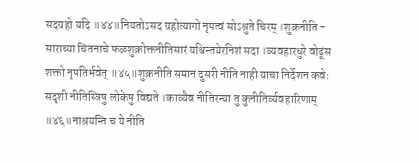सदग्रहो यदि ॥४४॥नियतोऽसद ग्रहोत्यागो नृपत्वं सोऽश्नुते चिरम् ।शुक्रनीति - साराच्या चिंतनाचे फळशुक्रोक्तनीतिसारं यश्चिन्तयेरनिशं सदा ।व्यवहारधुरे वोढूंस शक्तो नृपतिर्भवेत् ॥४५॥शुक्रनीति समान दुसरी नीति नाही याचा निर्देशन कवेः सदृशी नीतिस्त्रिषु लोकेषु विद्यते ।काव्यैव नीतिरन्या तु कुनीतिर्व्यवहारिणाम् ॥४६॥नाश्रयन्ति च ये नीति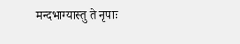मन्दभाग्यास्तु ते नृपाः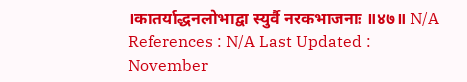।कातर्याद्धनलोभाद्वा स्युर्वै नरकभाजनाः ॥४७॥ N/A References : N/A Last Updated : November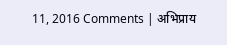11, 2016 Comments | अभिप्राय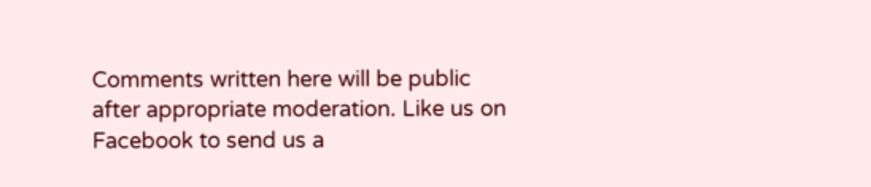Comments written here will be public after appropriate moderation. Like us on Facebook to send us a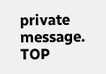private message. TOP